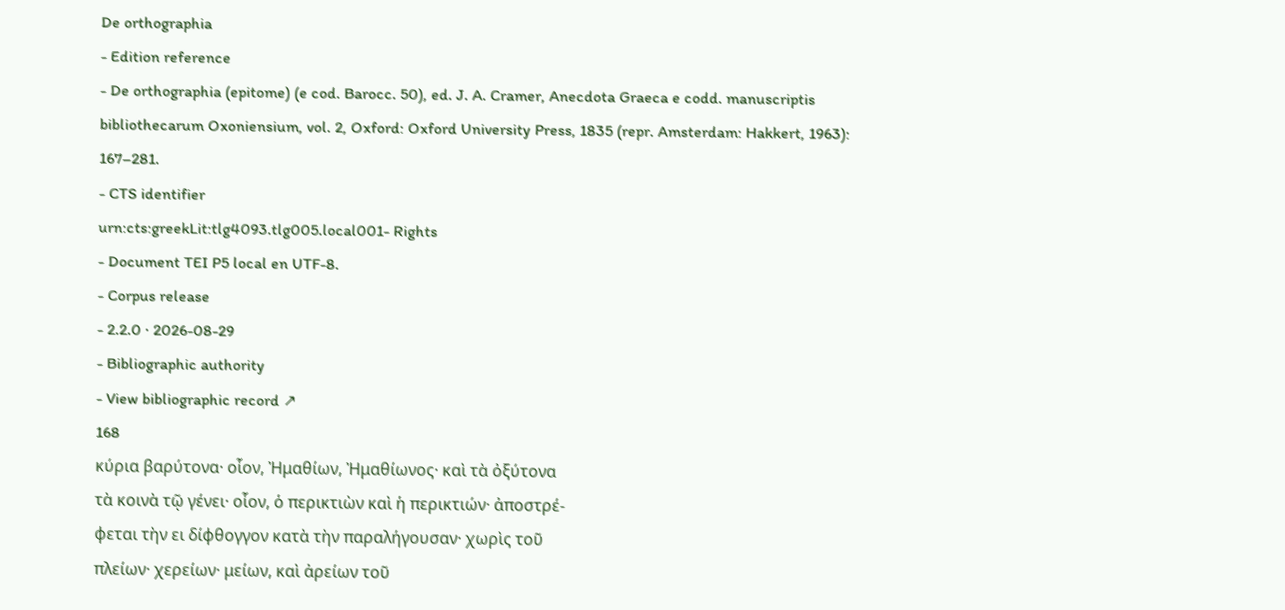De orthographia
- Edition reference
- De orthographia (epitome) (e cod. Barocc. 50), ed. J. A. Cramer, Anecdota Graeca e codd. manuscriptis bibliothecarum Oxoniensium, vol. 2, Oxford: Oxford University Press, 1835 (repr. Amsterdam: Hakkert, 1963): 167–281.
- CTS identifier
urn:cts:greekLit:tlg4093.tlg005.local001- Rights
- Document TEI P5 local en UTF-8.
- Corpus release
- 2.2.0 · 2026-08-29
- Bibliographic authority
- View bibliographic record ↗
168
κύρια βαρύτονα· οἷον, Ἠμαθίων, Ἠμαθίωνος· καὶ τὰ ὀξύτονα
τὰ κοινὰ τῷ γένει· οἷον, ὁ περικτιὼν καὶ ἡ περικτιών· ἀποστρέ-
φεται τὴν ει δίφθογγον κατὰ τὴν παραλήγουσαν· χωρὶς τοῦ
πλείων· χερείων· μείων, καὶ ἀρείων τοῦ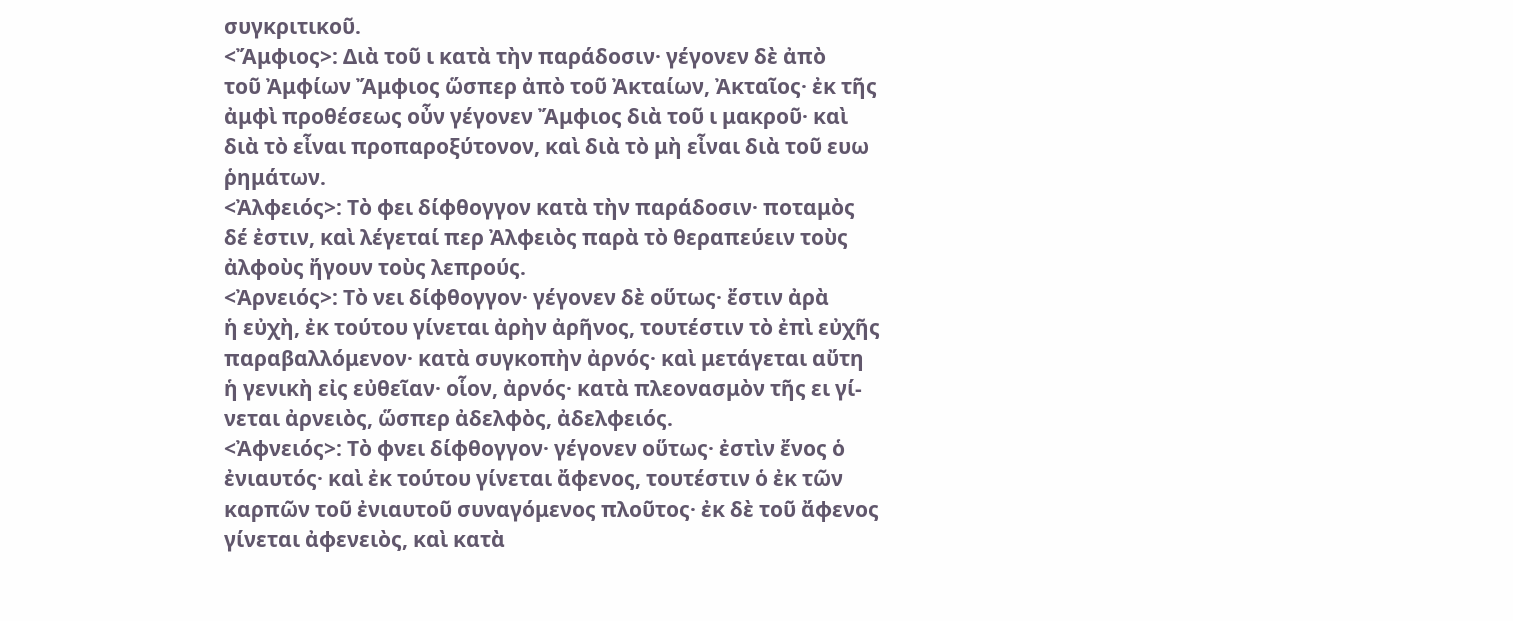συγκριτικοῦ.
<Ἄμφιος>: Διὰ τοῦ ι κατὰ τὴν παράδοσιν· γέγονεν δὲ ἀπὸ
τοῦ Ἀμφίων Ἄμφιος ὥσπερ ἀπὸ τοῦ Ἀκταίων, Ἀκταῖος· ἐκ τῆς
ἀμφὶ προθέσεως οὖν γέγονεν Ἄμφιος διὰ τοῦ ι μακροῦ· καὶ
διὰ τὸ εἶναι προπαροξύτονον, καὶ διὰ τὸ μὴ εἶναι διὰ τοῦ ευω
ῥημάτων.
<Ἀλφειός>: Τὸ φει δίφθογγον κατὰ τὴν παράδοσιν· ποταμὸς
δέ ἐστιν, καὶ λέγεταί περ Ἀλφειὸς παρὰ τὸ θεραπεύειν τοὺς
ἀλφοὺς ἤγουν τοὺς λεπρούς.
<Ἀρνειός>: Τὸ νει δίφθογγον· γέγονεν δὲ οὕτως· ἔστιν ἀρὰ
ἡ εὐχὴ, ἐκ τούτου γίνεται ἀρὴν ἀρῆνος, τουτέστιν τὸ ἐπὶ εὐχῆς
παραβαλλόμενον· κατὰ συγκοπὴν ἀρνός· καὶ μετάγεται αὔτη
ἡ γενικὴ εἰς εὐθεῖαν· οἷον, ἀρνός· κατὰ πλεονασμὸν τῆς ει γί-
νεται ἀρνειὸς, ὥσπερ ἀδελφὸς, ἀδελφειός.
<Ἀφνειός>: Τὸ φνει δίφθογγον· γέγονεν οὕτως· ἐστὶν ἔνος ὁ
ἐνιαυτός· καὶ ἐκ τούτου γίνεται ἄφενος, τουτέστιν ὁ ἐκ τῶν
καρπῶν τοῦ ἐνιαυτοῦ συναγόμενος πλοῦτος· ἐκ δὲ τοῦ ἄφενος
γίνεται ἀφενειὸς, καὶ κατὰ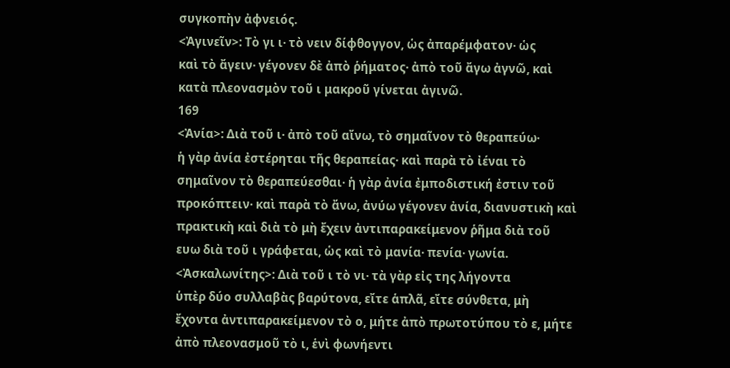συγκοπὴν ἀφνειός.
<Ἀγινεῖν>: Τὸ γι ι· τὸ νειν δίφθογγον, ὡς ἀπαρέμφατον· ὡς
καὶ τὸ ἄγειν· γέγονεν δὲ ἀπὸ ῥήματος· ἀπὸ τοῦ ἄγω ἀγνῶ, καὶ
κατὰ πλεονασμὸν τοῦ ι μακροῦ γίνεται ἀγινῶ.
169
<Ἀνία>: Διὰ τοῦ ι· ἀπὸ τοῦ αἴνω, τὸ σημαῖνον τὸ θεραπεύω·
ἡ γὰρ ἀνία ἐστέρηται τῆς θεραπείας· καὶ παρὰ τὸ ἰέναι τὸ
σημαῖνον τὸ θεραπεύεσθαι· ἡ γὰρ ἀνία ἐμποδιστική ἐστιν τοῦ
προκόπτειν· καὶ παρὰ τὸ ἄνω, ἀνύω γέγονεν ἀνία, διανυστικὴ καὶ
πρακτικὴ καὶ διὰ τὸ μὴ ἔχειν ἀντιπαρακείμενον ῥῆμα διὰ τοῦ
ευω διὰ τοῦ ι γράφεται, ὡς καὶ τὸ μανία· πενία· γωνία.
<Ἀσκαλωνίτης>: Διὰ τοῦ ι τὸ νι· τὰ γὰρ εἰς της λήγοντα
ὑπὲρ δύο συλλαβὰς βαρύτονα, εἴτε ἁπλᾶ, εἴτε σύνθετα, μὴ
ἔχοντα ἀντιπαρακείμενον τὸ ο, μήτε ἀπὸ πρωτοτύπου τὸ ε, μήτε
ἀπὸ πλεονασμοῦ τὸ ι, ἑνὶ φωνήεντι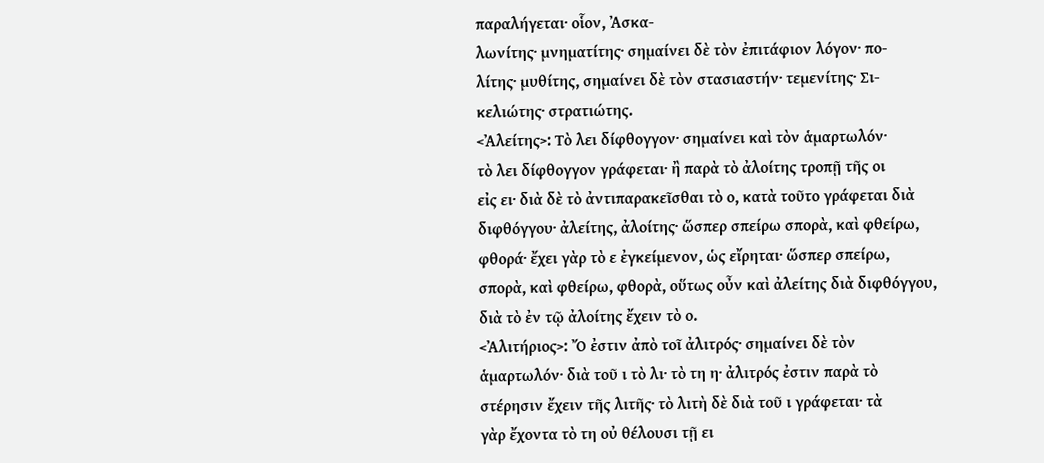παραλήγεται· οἷον, Ἀσκα-
λωνίτης· μνηματίτης· σημαίνει δὲ τὸν ἐπιτάφιον λόγον· πο-
λίτης· μυθίτης, σημαίνει δὲ τὸν στασιαστήν· τεμενίτης· Σι-
κελιώτης· στρατιώτης.
<Ἀλείτης>: Τὸ λει δίφθογγον· σημαίνει καὶ τὸν ἁμαρτωλόν·
τὸ λει δίφθογγον γράφεται· ἢ παρὰ τὸ ἀλοίτης τροπῇ τῆς οι
εἰς ει· διὰ δὲ τὸ ἀντιπαρακεῖσθαι τὸ ο, κατὰ τοῦτο γράφεται διὰ
διφθόγγου· ἀλείτης, ἀλοίτης· ὥσπερ σπείρω σπορὰ, καὶ φθείρω,
φθορά· ἔχει γὰρ τὸ ε ἐγκείμενον, ὡς εἴρηται· ὥσπερ σπείρω,
σπορὰ, καὶ φθείρω, φθορὰ, οὕτως οὖν καὶ ἀλείτης διὰ διφθόγγου,
διὰ τὸ ἐν τῷ ἀλοίτης ἔχειν τὸ ο.
<Ἀλιτήριος>: Ὄ ἐστιν ἀπὸ τοῖ ἀλιτρός· σημαίνει δὲ τὸν
ἁμαρτωλόν· διὰ τοῦ ι τὸ λι· τὸ τη η· ἀλιτρός ἐστιν παρὰ τὸ
στέρησιν ἔχειν τῆς λιτῆς· τὸ λιτὴ δὲ διὰ τοῦ ι γράφεται· τὰ
γὰρ ἔχοντα τὸ τη οὐ θέλουσι τῇ ει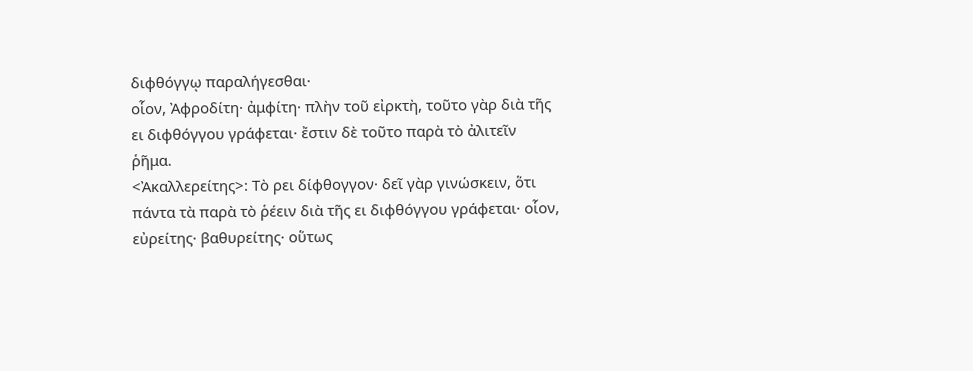διφθόγγῳ παραλήγεσθαι·
οἷον, Ἀφροδίτη· ἀμφίτη· πλὴν τοῦ εἰρκτὴ, τοῦτο γὰρ διὰ τῆς
ει διφθόγγου γράφεται· ἔστιν δὲ τοῦτο παρὰ τὸ ἀλιτεῖν
ῥῆμα.
<Ἀκαλλερείτης>: Τὸ ρει δίφθογγον· δεῖ γὰρ γινώσκειν, ὅτι
πάντα τὰ παρὰ τὸ ῥέειν διὰ τῆς ει διφθόγγου γράφεται· οἷον,
εὐρείτης· βαθυρείτης· οὕτως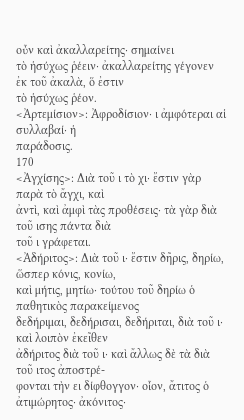οὖν καὶ ἀκαλλαρείτης· σημαίνει
τὸ ἡσύχως ῥέειν· ἀκαλλαρείτης γέγονεν ἐκ τοῦ ἀκαλὰ, ὅ ἐστιν
τὸ ἡσύχως ῥέον.
<Ἀρτεμίσιον>: Ἀφροδίσιον· ι ἀμφότεραι αἱ συλλαβαί· ἡ
παράδοσις.
170
<Ἀγχίσης>: Διὰ τοῦ ι τὸ χι· ἔστιν γὰρ παρὰ τὸ ἄγχι, καὶ
ἀντὶ, καὶ ἀμφὶ τὰς προθέσεις· τὰ γὰρ διὰ τοῦ ισης πάντα διὰ
τοῦ ι γράφεται.
<Ἀδήριτος>: Διὰ τοῦ ι· ἔστιν δῆρις, δηρίω, ὥσπερ κόνις, κονίω,
καὶ μήτις, μητίω· τούτου τοῦ δηρίω ὁ παθητικὸς παρακείμενος
δεδήριμαι, δεδήρισαι, δεδήριται, διὰ τοῦ ι· καὶ λοιπὸν ἐκεῖθεν
ἀδήριτος διὰ τοῦ ι· καὶ ἄλλως δὲ τὰ διὰ τοῦ ιτος ἀποστρέ-
φονται τὴν ει δίφθογγον· οἷον, ἄτιτος ὁ ἀτιμώρητος· ἀκόνιτος·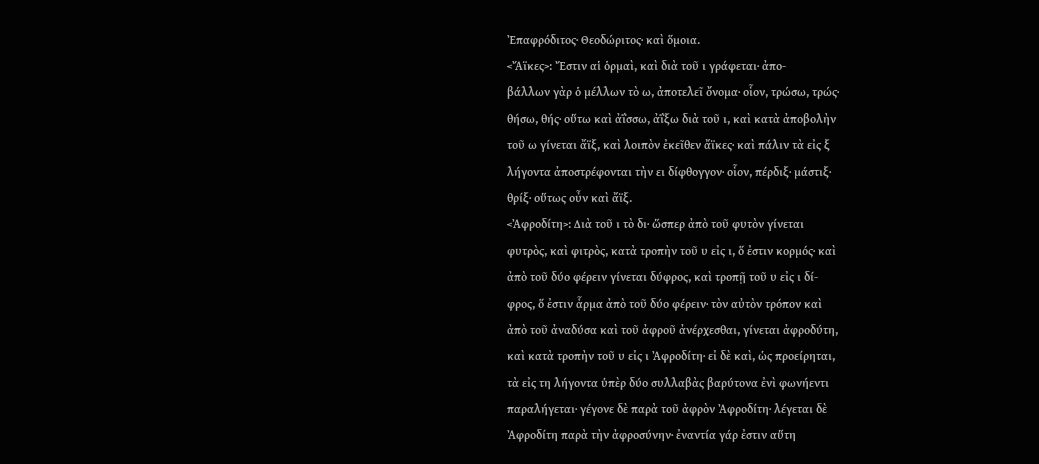Ἐπαφρόδιτος· Θεοδώριτος· καὶ ὅμοια.
<Ἄϊκες>: Ἔστιν αἱ ὁρμαὶ, καὶ διὰ τοῦ ι γράφεται· ἀπο-
βάλλων γὰρ ὁ μέλλων τὸ ω, ἀποτελεῖ ὄνομα· οἷον, τρώσω, τρώς·
θήσω, θής· οὕτω καὶ ἀΐσσω, ἀΐξω διὰ τοῦ ι, καὶ κατὰ ἀποβολὴν
τοῦ ω γίνεται ἄϊξ, καὶ λοιπὸν ἐκεῖθεν ἄϊκες· καὶ πάλιν τὰ εἰς ξ
λήγοντα ἀποστρέφονται τὴν ει δίφθογγον· οἷον, πέρδιξ· μάστιξ·
θρίξ· οὕτως οὖν καὶ ἄϊξ.
<Ἀφροδίτη>: Διὰ τοῦ ι τὸ δι· ὥσπερ ἀπὸ τοῦ φυτὸν γίνεται
φυτρὸς, καὶ φιτρὸς, κατὰ τροπὴν τοῦ υ εἰς ι, ὅ ἐστιν κορμός· καὶ
ἀπὸ τοῦ δύο φέρειν γίνεται δύφρος, καὶ τροπῇ τοῦ υ εἰς ι δί-
φρος, ὅ ἐστιν ἇρμα ἀπὸ τοῦ δύο φέρειν· τὸν αὐτὸν τρόπον καὶ
ἀπὸ τοῦ ἀναδύσα καὶ τοῦ ἀφροῦ ἀνέρχεσθαι, γίνεται ἀφροδύτη,
καὶ κατὰ τροπὴν τοῦ υ εἰς ι Ἀφροδίτη· εἰ δὲ καὶ, ὡς προείρηται,
τὰ εἰς τη λήγοντα ὑπὲρ δύο συλλαβὰς βαρύτονα ἐνὶ φωνήεντι
παραλήγεται· γέγονε δὲ παρὰ τοῦ ἀφρὸν Ἀφροδίτη· λέγεται δὲ
Ἀφροδίτη παρὰ τὴν ἀφροσύνην· ἐναντία γάρ ἐστιν αὕτη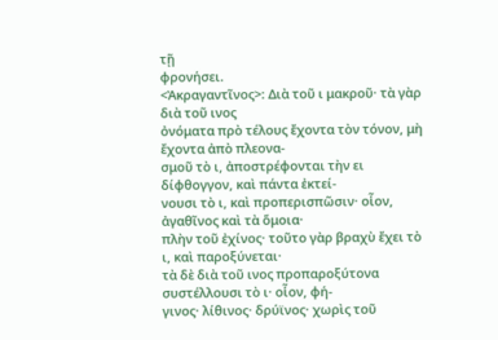τῇ
φρονήσει.
<Ἀκραγαντῖνος>: Διὰ τοῦ ι μακροῦ· τὰ γὰρ διὰ τοῦ ινος
ὀνόματα πρὸ τέλους ἔχοντα τὸν τόνον, μὴ ἔχοντα ἀπὸ πλεονα-
σμοῦ τὸ ι, ἀποστρέφονται τὴν ει δίφθογγον, καὶ πάντα ἐκτεί-
νουσι τὸ ι, καὶ προπερισπῶσιν· οἷον, ἀγαθῖνος καὶ τὰ ὅμοια·
πλὴν τοῦ ἐχίνος· τοῦτο γὰρ βραχὺ ἔχει τὸ ι, καὶ παροξύνεται·
τὰ δὲ διὰ τοῦ ινος προπαροξύτονα συστέλλουσι τὸ ι· οἷον, φή-
γινος· λίθινος· δρύϊνος· χωρὶς τοῦ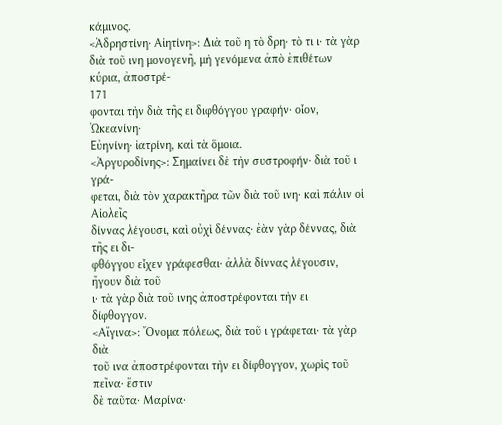κάμινος.
<Ἀδρηστίνη· Αἰητίνη>: Διὰ τοῦ η τὸ δρη· τὸ τι ι· τὰ γὰρ
διὰ τοῦ ινη μονογενῆ, μὴ γενόμενα ἀπὸ ἐπιθέτων κύρια, ἀποστρέ-
171
φονται τὴν διὰ τῆς ει διφθόγγου γραφήν· οἷον, Ὠκεανίνη·
Εὐηνίνη· ἰατρίνη, καὶ τὰ ὅμοια.
<Ἀργυροδίνης>: Σημαίνει δὲ τὴν συστροφήν· διὰ τοῦ ι γρά-
φεται, διὰ τὸν χαρακτῆρα τῶν διὰ τοῦ ινη· καὶ πάλιν οἱ Αἰολεῖς
δίννας λέγουσι, καὶ οὐχὶ δέννας· ἐὰν γὰρ δέννας, διὰ τῆς ει δι-
φθόγγου εἶχεν γράφεσθαι· ἀλλὰ δίννας λέγουσιν, ἤγουν διὰ τοῦ
ι· τὰ γὰρ διὰ τοῦ ινης ἀποστρέφονται τὴν ει δίφθογγον.
<Αἴγινα>: Ὄνομα πόλεως, διὰ τοῦ ι γράφεται· τὰ γὰρ διὰ
τοῦ ινα ἀποστρέφονται τὴν ει δίφθογγον, χωρὶς τοῦ πεῖνα· ἔστιν
δὲ ταῦτα· Μαρίνα·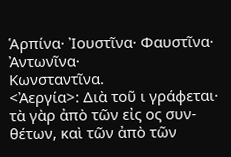Ἁρπίνα· Ἰουστῖνα· Φαυστῖνα· Ἀντωνῖνα·
Κωνσταντῖνα.
<Ἀεργία>: Διὰ τοῦ ι γράφεται· τὰ γὰρ ἀπὸ τῶν εἰς ος συν-
θέτων, καὶ τῶν ἀπὸ τῶν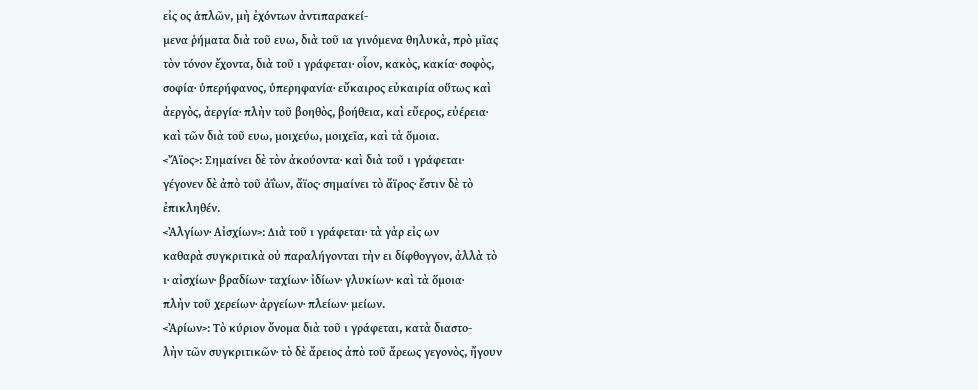εἰς ος ἁπλῶν, μὴ ἐχόντων ἀντιπαρακεί-
μενα ῥήματα διὰ τοῦ ευω, διὰ τοῦ ια γινόμενα θηλυκὰ, πρὸ μῖας
τὸν τόνον ἔχοντα, διὰ τοῦ ι γράφεται· οἷον, κακὸς, κακία· σοφὸς,
σοφία· ὑπερήφανος, ὑπερηφανία· εὔκαιρος εὐκαιρία οὕτως καὶ
ἀεργὸς, ἀεργία· πλὴν τοῦ βοηθὸς, βοήθεια, καὶ εὔερος, εὐέρεια·
καὶ τῶν διὰ τοῦ ευω, μοιχεύω, μοιχεῖα, καὶ τὰ ὅμοια.
<Ἄϊος>: Σημαίνει δὲ τὸν ἀκούοντα· καὶ διὰ τοῦ ι γράφεται·
γέγονεν δὲ ἀπὸ τοῦ ἀΐων, ἄϊος· σημαίνει τὸ ἄϊρος· ἔστιν δὲ τὸ
ἐπικληθέν.
<Ἀλγίων· Αἰσχίων>: Διὰ τοῦ ι γράφεται· τὰ γὰρ εἰς ων
καθαρὰ συγκριτικὰ οὐ παραλήγονται τὴν ει δίφθογγον, ἀλλὰ τὸ
ι· αἰσχίων· βραδίων· ταχίων· ἰδίων· γλυκίων· καὶ τὰ ὅμοια·
πλὴν τοῦ χερείων· ἀργείων· πλείων· μείων.
<Ἀρίων>: Τὸ κύριον ὄνομα διὰ τοῦ ι γράφεται, κατὰ διαστο-
λὴν τῶν συγκριτικῶν· τὸ δὲ ἄρειος ἀπὸ τοῦ ἄρεως γεγονὸς, ἤγουν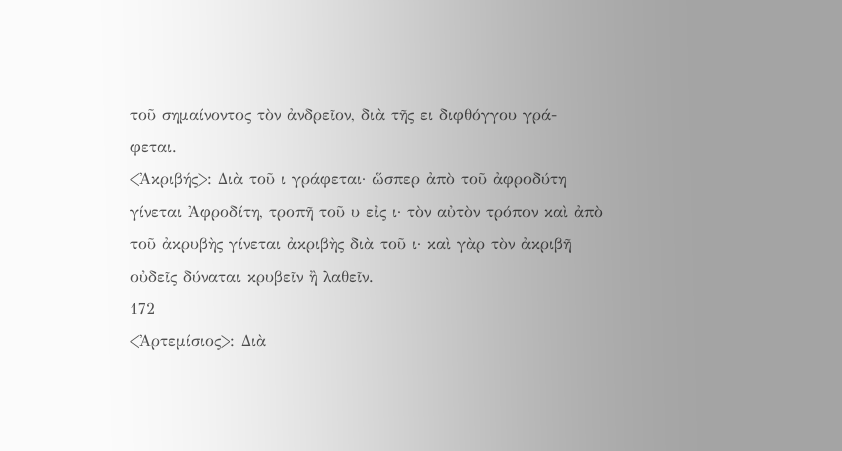τοῦ σημαίνοντος τὸν ἀνδρεῖον, διὰ τῆς ει διφθόγγου γρά-
φεται.
<Ἀκριβής>: Διὰ τοῦ ι γράφεται· ὥσπερ ἀπὸ τοῦ ἀφροδύτη
γίνεται Ἀφροδίτη, τροπῆ τοῦ υ εἰς ι· τὸν αὐτὸν τρόπον καὶ ἀπὸ
τοῦ ἀκρυβὴς γίνεται ἀκριβὴς διὰ τοῦ ι· καὶ γὰρ τὸν ἀκριβῆ
οὐδεῖς δύναται κρυβεῖν ἢ λαθεῖν.
172
<Ἀρτεμίσιος>: Διὰ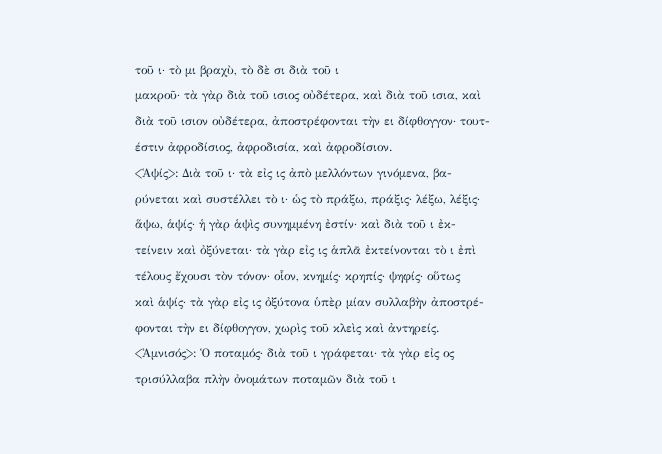τοῦ ι· τὸ μι βραχὺ, τὸ δὲ σι διὰ τοῦ ι
μακροῦ· τὰ γὰρ διὰ τοῦ ισιος οὐδέτερα, καὶ διὰ τοῦ ισια, καὶ
διὰ τοῦ ισιον οὐδέτερα, ἀποστρέφονται τὴν ει δίφθογγον· τουτ-
έστιν ἀφροδίσιος, ἀφροδισία, καὶ ἀφροδίσιον.
<Ἁψίς>: Διὰ τοῦ ι· τὰ εἰς ις ἀπὸ μελλόντων γινόμενα, βα-
ρύνεται καὶ συστέλλει τὸ ι· ὡς τὸ πράξω, πράξις· λέξω, λέξις·
ἅψω, ἁψίς· ἡ γὰρ ἁψὶς συνημμένη ἐστίν· καὶ διὰ τοῦ ι ἐκ-
τείνειν καὶ ὀξύνεται· τὰ γὰρ εἰς ις ἁπλᾶ ἐκτείνονται τὸ ι ἐπὶ
τέλους ἔχουσι τὸν τόνον· οἷον, κνημίς· κρηπίς· ψηφίς· οὕτως
καὶ ἁψίς· τὰ γὰρ εἰς ις ὀξύτονα ὑπὲρ μίαν συλλαβὴν ἀποστρέ-
φονται τὴν ει δίφθογγον, χωρὶς τοῦ κλεὶς καὶ ἀντηρείς.
<Ἀμνισός>: Ὁ ποταμός· διὰ τοῦ ι γράφεται· τὰ γὰρ εἰς ος
τρισύλλαβα πλὴν ὀνομάτων ποταμῶν διὰ τοῦ ι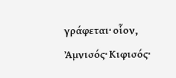γράφεται· οἷον,
Ἀμνισός· Κιφισός·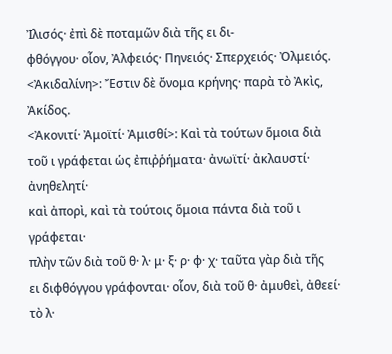Ἰλισός· ἐπὶ δὲ ποταμῶν διὰ τῆς ει δι-
φθόγγου· οἷον, Ἀλφειός· Πηνειός· Σπερχειός· Ὀλμειός.
<Ἀκιδαλίνη>: Ἔστιν δὲ ὄνομα κρήνης· παρὰ τὸ Ἀκὶς,
Ἀκίδος.
<Ἀκονιτί· Ἀμοϊτί· Ἀμισθί>: Καὶ τὰ τούτων ὅμοια διὰ
τοῦ ι γράφεται ὡς ἐπιῤῥήματα· ἀνωϊτί· ἀκλαυστί· ἀνηθελητί·
καὶ ἀπορὶ, καὶ τὰ τούτοις ὅμοια πάντα διὰ τοῦ ι γράφεται·
πλὴν τῶν διὰ τοῦ θ· λ· μ· ξ· ρ· φ· χ· ταῦτα γὰρ διὰ τῆς
ει διφθόγγου γράφονται· οἷον, διὰ τοῦ θ· ἀμυθεὶ, ἀθεεί· τὸ λ·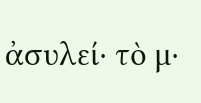ἀσυλεί· τὸ μ·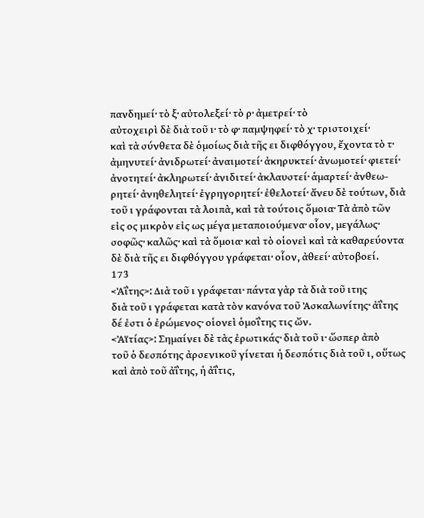πανδημεί· τὸ ξ· αὐτολεξεί· τὸ ρ· ἀμετρεί· τὸ
αὐτοχειρὶ δὲ διὰ τοῦ ι· τὸ φ· παμψηφεί· τὸ χ· τριστοιχεί·
καὶ τὰ σύνθετα δὲ ὁμοίως διὰ τῆς ει διφθόγγου, ἔχοντα τὸ τ·
ἀμηνυτεί· ἀνιδρωτεί· ἀναιμοτεί· ἀκηρυκτεί· ἀνωμοτεί· φιετεί·
ἀνοτητεί· ἀκληρωτεί· ἀνιδιτεί· ἀκλαυστεί· ἁμαρτεί· ἀνθεω-
ρητεί· ἀνηθελητεί· ἐγρηγορητεί· ἐθελοτεί· ἄνευ δὲ τούτων, διὰ
τοῦ ι γράφονται τὰ λοιπὰ, καὶ τὰ τούτοις ὅμοια· Τὰ ἀπὸ τῶν
εἰς ος μικρὸν εἰς ως μέγα μεταποιούμενα· οἷον, μεγάλως·
σοφῶς· καλῶς· καὶ τὰ ὅμοια· καὶ τὸ οἱονεὶ καὶ τὰ καθαρεύοντα
δὲ διὰ τῆς ει διφθόγγου γράφεται· οἷον, ἀθεεί· αὐτοβοεί.
173
<Ἀΐτης>: Διὰ τοῦ ι γράφεται· πάντα γὰρ τὰ διὰ τοῦ ιτης
διὰ τοῦ ι γράφεται κατὰ τὸν κανόνα τοῦ Ἀσκαλωνίτης· ἀΐτης
δέ ἐστι ὁ ἐρώμενος· οἱονεὶ ὁμοΐτης τις ὤν.
<Ἀϊτίας>: Σημαίνει δὲ τὰς ἐρωτικάς· διὰ τοῦ ι· ὥσπερ ἀπὸ
τοῦ ὁ δεσπότης ἀρσενικοῦ γίνεται ἡ δεσπότις διὰ τοῦ ι, οὕτως
καὶ ἀπὸ τοῦ ἀΐτης, ἡ ἀΐτις,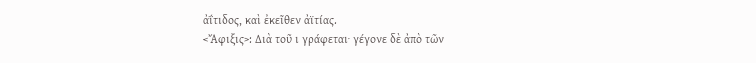ἀΐτιδος, καὶ ἐκεῖθεν ἀϊτίας.
<Ἄφιξις>: Διὰ τοῦ ι γράφεται· γέγονε δὲ ἀπὸ τῶν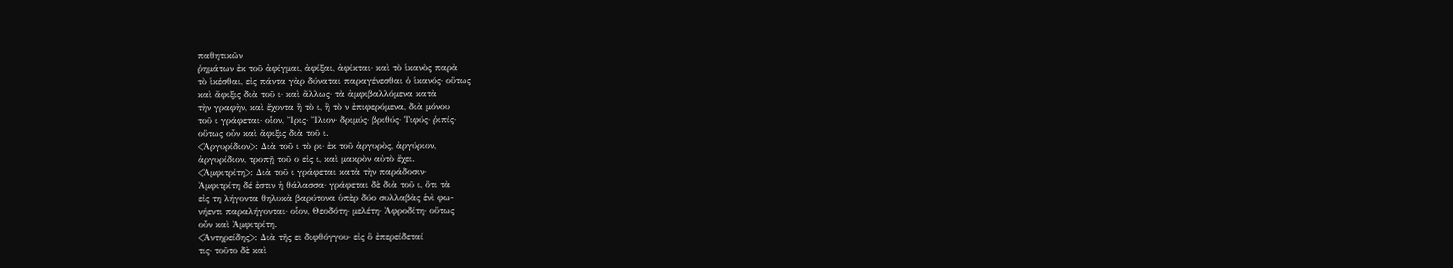παθητικῶν
ῥημάτων ἐκ τοῦ ἀφίγμαι, ἀφίξαι, ἀφίκται· καὶ τὸ ἱκανὸς παρὰ
τὸ ἱκέσθαι, εἰς πάντα γὰρ δύναται παραγένεσθαι ὁ ἱκανός· οὕτως
καὶ ἄφιξις διὰ τοῦ ι· καὶ ἄλλως· τὰ ἀμφιβαλλόμενα κατὰ
τὴν γραφὴν, καὶ ἔχοντα ἢ τὸ ι, ἢ τὸ ν ἐπιφερόμενα, διὰ μόνου
τοῦ ι γράφεται· οἷον, Ἴρις· Ἴλιον· δριμύς· βριθύς· Τιφύς· ῥιπίς·
οὕτως οὖν καὶ ἄφιξις διὰ τοῦ ι.
<Ἀργυρίδιον>: Διὰ τοῦ ι τὸ ρι· ἐκ τοῦ ἀργυρὸς, ἀργύριον,
ἀργυρίδιον, τροπῇ τοῦ ο εἰς ι, καὶ μακρὸν αὐτὸ ἔχει.
<Ἀμφιτρίτη>: Διὰ τοῦ ι γράφεται κατὰ τὴν παράδοσιν·
Ἀμφιτρίτη δέ ἐστιν ἡ θάλασσα· γράφεται δὲ διὰ τοῦ ι, ὅτι τὰ
εἰς τη λήγοντα θηλυκὰ βαρύτονα ὑπὲρ δύο συλλαβὰς ἑνὶ φω-
νήεντι παραλήγονται· οἷον, Θεοδότη· μελέτη· Ἀφροδίτη· οὕτως
οὖν καὶ Ἀμφιτρίτη.
<Ἀντηρείδης>: Διὰ τῆς ει διφθόγγου· εἰς ὃ ἐπερείδεταί
τις· τοῦτο δὲ καὶ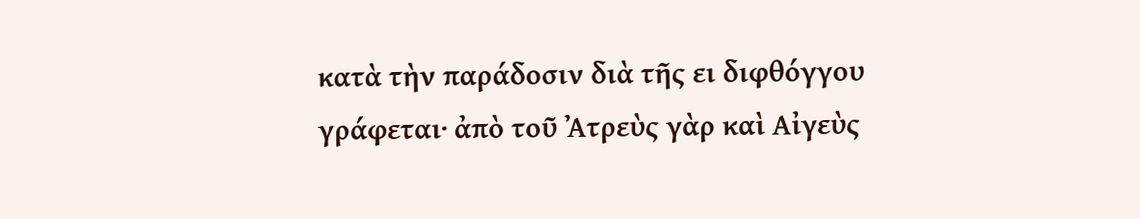κατὰ τὴν παράδοσιν διὰ τῆς ει διφθόγγου
γράφεται· ἀπὸ τοῦ Ἀτρεὺς γὰρ καὶ Αἰγεὺς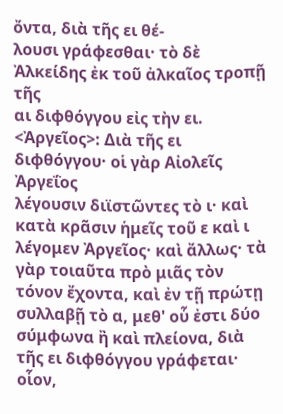ὄντα, διὰ τῆς ει θέ-
λουσι γράφεσθαι· τὸ δὲ Ἀλκείδης ἐκ τοῦ ἀλκαῖος τροπῇ τῆς
αι διφθόγγου εἰς τὴν ει.
<Ἀργεῖος>: Διὰ τῆς ει διφθόγγου· οἱ γὰρ Αἰολεῖς Ἀργεΐος
λέγουσιν διϊστῶντες τὸ ι· καὶ κατὰ κρᾶσιν ἡμεῖς τοῦ ε καὶ ι
λέγομεν Ἀργεῖος· καὶ ἄλλως· τὰ γὰρ τοιαῦτα πρὸ μιᾶς τὸν
τόνον ἔχοντα, καὶ ἐν τῇ πρώτῃ συλλαβῇ τὸ α, μεθ' οὗ ἐστι δύο
σύμφωνα ἢ καὶ πλείονα, διὰ τῆς ει διφθόγγου γράφεται· οἷον,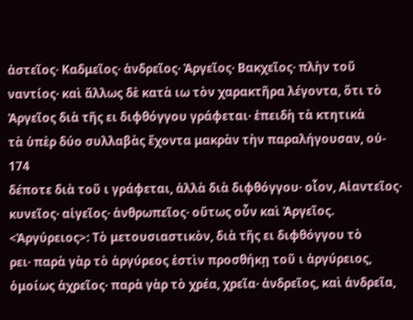ἀστεῖος· Καδμεῖος· ἀνδρεῖος· Ἀργεῖος· Βακχεῖος· πλὴν τοῦ
ναντίος· καὶ ἄλλως δὲ κατὰ ιω τὸν χαρακτῆρα λέγοντα, ὅτι τὸ
Ἀργεῖος διὰ τῆς ει διφθόγγου γράφεται· ἐπειδὴ τὰ κτητικὰ
τὰ ὑπὲρ δύο συλλαβὰς ἔχοντα μακρὰν τὴν παραλήγουσαν, οὐ-
174
δέποτε διὰ τοῦ ι γράφεται, ἀλλὰ διὰ διφθόγγου· οἷον, Αἰαντεῖος·
κυνεῖος· αἰγεῖος· ἀνθρωπεῖος· οὕτως οὖν καὶ Ἀργεῖος.
<Ἀργύρειος>: Τὸ μετουσιαστικὸν, διὰ τῆς ει διφθόγγου τὸ
ρει· παρὰ γὰρ τὸ ἀργύρεος ἐστὶν προσθήκῃ τοῦ ι ἀργύρειος,
ὁμοίως ἀχρεῖος· παρὰ γὰρ τὸ χρέα, χρεῖα· ἀνδρεῖος, καὶ ἀνδρεῖα,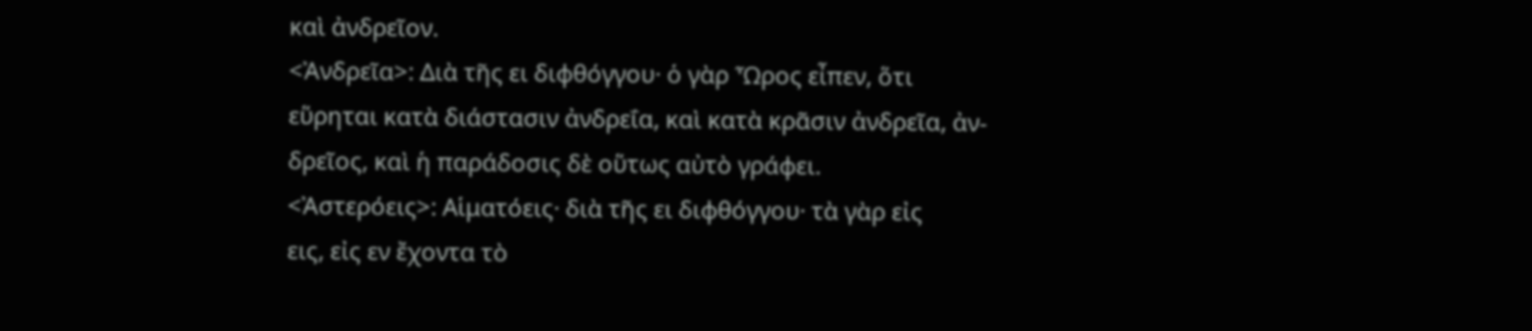καὶ ἀνδρεῖον.
<Ἀνδρεῖα>: Διὰ τῆς ει διφθόγγου· ὁ γὰρ Ὦρος εἶπεν, ὅτι
εὕρηται κατὰ διάστασιν ἀνδρεΐα, καὶ κατὰ κρᾶσιν ἀνδρεῖα, ἀν-
δρεῖος, καὶ ἡ παράδοσις δὲ οὕτως αὐτὸ γράφει.
<Ἀστερόεις>: Αἱματόεις· διὰ τῆς ει διφθόγγου· τὰ γὰρ εἰς
εις, εἰς εν ἔχοντα τὸ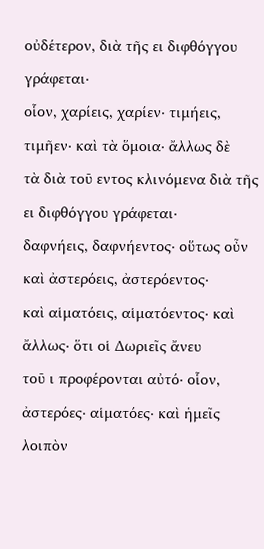οὐδέτερον, διὰ τῆς ει διφθόγγου γράφεται·
οἷον, χαρίεις, χαρίεν· τιμήεις, τιμῆεν· καὶ τὰ ὅμοια· ἄλλως δὲ
τὰ διὰ τοῦ εντος κλινόμενα διὰ τῆς ει διφθόγγου γράφεται·
δαφνήεις, δαφνήεντος· οὕτως οὖν καὶ ἀστερόεις, ἀστερόεντος·
καὶ αἱματόεις, αἱματόεντος· καὶ ἄλλως· ὅτι οἱ Δωριεῖς ἄνευ
τοῦ ι προφέρονται αὐτό· οἷον, ἀστερόες· αἱματόες· καὶ ἡμεῖς
λοιπὸν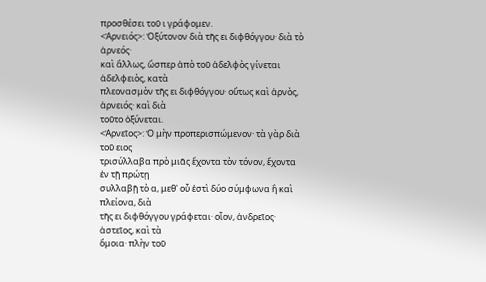προσθέσει τοῦ ι γράφομεν.
<Ἀρνειός>: Ὀξύτονον διὰ τῆς ει διφθόγγου· διὰ τὸ ἀρνεός·
καὶ ἄλλως, ὥσπερ ἀπὸ τοῦ ἀδελφὸς γίνεται ἀδελφειὸς, κατὰ
πλεονασμὸν τῆς ει διφθόγγου· οὕτως καὶ ἀρνὸς, ἀρνειός· καὶ διὰ
τοῦτο ὀξύνεται.
<Ἀρνεῖος>: Ὁ μὴν προπερισπώμενον· τὰ γὰρ διὰ τοῦ ειος
τρισύλλαβα πρὸ μιᾶς ἔχοντα τὸν τόνον, ἔχοντα ἐν τῇ πρώτῃ
συλλαβῇ τὸ α, μεθ' οὗ ἐστὶ δύο σύμφωνα ἢ καὶ πλείονα, διὰ
τῆς ει διφθόγγου γράφεται· οἷον, ἀνδρεῖος· ἀστεῖος, καὶ τὰ
ὅμοια· πλὴν τοῦ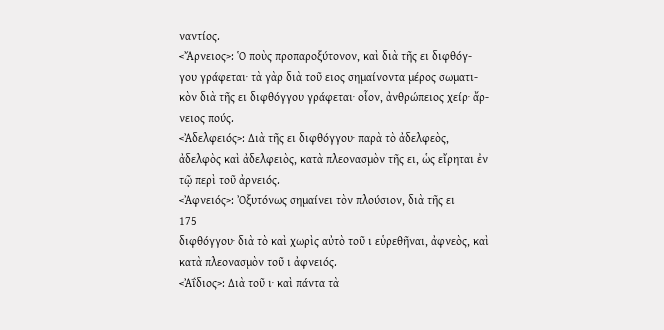ναντίος.
<Ἄρνειος>: Ὁ ποὺς προπαροξύτονον, καὶ διὰ τῆς ει διφθόγ-
γου γράφεται· τὰ γὰρ διὰ τοῦ ειος σημαίνοντα μέρος σωματι-
κὸν διὰ τῆς ει διφθόγγου γράφεται· οἷον, ἀνθρώπειος χείρ· ἄρ-
νειος πούς.
<Ἀδελφειός>: Διὰ τῆς ει διφθόγγου· παρὰ τὸ ἀδελφεὸς,
ἀδελφὸς καὶ ἀδελφειὸς, κατὰ πλεονασμὸν τῆς ει, ὡς εἴρηται ἐν
τῷ περὶ τοῦ ἀρνειός.
<Ἀφνειός>: Ὀξυτόνως σημαίνει τὸν πλούσιον, διὰ τῆς ει
175
διφθόγγου· διὰ τὸ καὶ χωρὶς αὐτὸ τοῦ ι εὑρεθῆναι, ἀφνεὸς, καὶ
κατὰ πλεονασμὸν τοῦ ι ἀφνειός.
<Ἀΐδιος>: Διὰ τοῦ ι· καὶ πάντα τὰ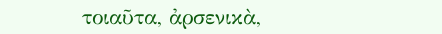τοιαῦτα, ἀρσενικὰ,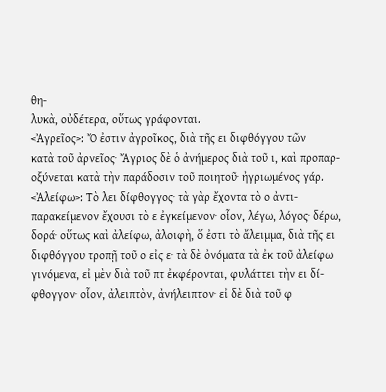θη-
λυκὰ, οὐδέτερα, οὕτως γράφονται.
<Ἀγρεῖος>: Ὄ ἐστιν ἀγροῖκος, διὰ τῆς ει διφθόγγου τῶν
κατὰ τοῦ ἀρνεῖος· Ἄγριος δὲ ὁ ἀνήμερος διὰ τοῦ ι, καὶ προπαρ-
οξύνεται κατὰ τὴν παράδοσιν τοῦ ποιητοῦ· ἠγριωμένος γάρ.
<Ἀλείφω>: Τὸ λει δίφθογγος· τὰ γὰρ ἔχοντα τὸ ο ἀντι-
παρακείμενον ἔχουσι τὸ ε ἐγκείμενον· οἷον, λέγω, λόγος· δέρω,
δορά· οὕτως καὶ ἀλείφω, ἀλοιφὴ, ὅ ἐστι τὸ ἄλειμμα, διὰ τῆς ει
διφθόγγου τροπῇ τοῦ ο εἰς ε· τὰ δὲ ὀνόματα τὰ ἐκ τοῦ ἀλείφω
γινόμενα, εἰ μὲν διὰ τοῦ πτ ἐκφέρονται, φυλάττει τὴν ει δί-
φθογγον· οἷον, ἀλειπτὸν, ἀνήλειπτον· εἰ δὲ διὰ τοῦ φ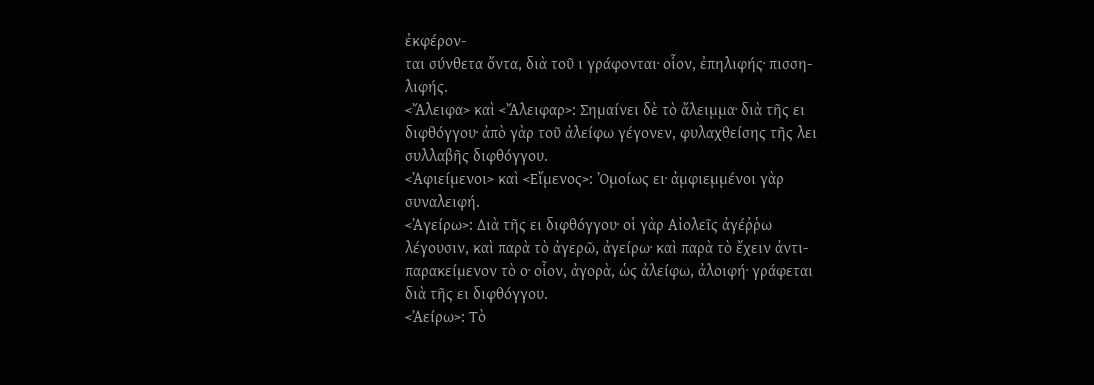ἐκφέρον-
ται σύνθετα ὄντα, διὰ τοῦ ι γράφονται· οἷον, ἐπηλιφής· πισση-
λιφής.
<Ἄλειφα> καὶ <Ἄλειφαρ>: Σημαίνει δὲ τὸ ἄλειμμα· διὰ τῆς ει
διφθόγγου· ἀπὸ γὰρ τοῦ ἀλείφω γέγονεν, φυλαχθείσης τῆς λει
συλλαβῆς διφθόγγου.
<Ἀφιείμενοι> καὶ <Εἴμενος>: Ὀμοίως ει· ἀμφιεμμένοι γὰρ
συναλειφή.
<Ἀγείρω>: Διὰ τῆς ει διφθόγγου· οἱ γὰρ Αἰολεῖς ἀγέῤῥω
λέγουσιν, καὶ παρὰ τὸ ἀγερῶ, ἀγείρω· καὶ παρὰ τὸ ἔχειν ἀντι-
παρακείμενον τὸ ο· οἷον, ἀγορὰ, ὡς ἀλείφω, ἀλοιφή· γράφεται
διὰ τῆς ει διφθόγγου.
<Ἀείρω>: Τὸ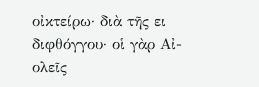οἰκτείρω· διὰ τῆς ει διφθόγγου· οἱ γὰρ Αἰ-
ολεῖς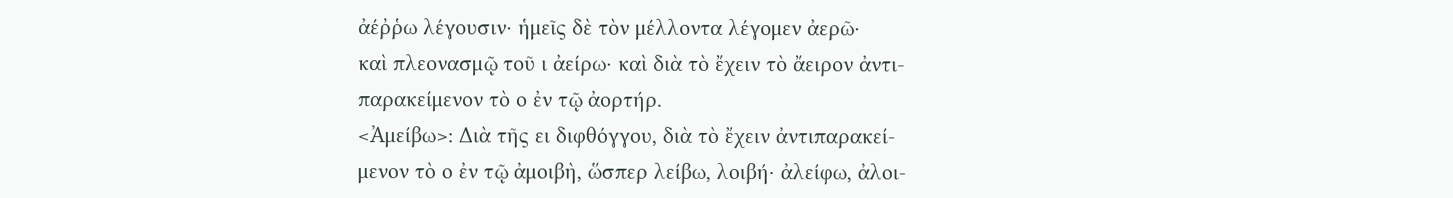ἀέῤῥω λέγουσιν· ἡμεῖς δὲ τὸν μέλλοντα λέγομεν ἀερῶ·
καὶ πλεονασμῷ τοῦ ι ἀείρω· καὶ διὰ τὸ ἔχειν τὸ ἄειρον ἀντι-
παρακείμενον τὸ ο ἐν τῷ ἀορτήρ.
<Ἀμείβω>: Διὰ τῆς ει διφθόγγου, διὰ τὸ ἔχειν ἀντιπαρακεί-
μενον τὸ ο ἐν τῷ ἀμοιβὴ, ὥσπερ λείβω, λοιβή· ἀλείφω, ἀλοι-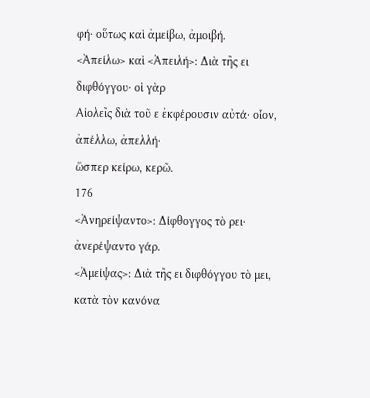φή· οὕτως καὶ ἀμείβω, ἀμοιβή.
<Ἀπείλω> καὶ <Ἀπειλή>: Διὰ τῆς ει διφθόγγου· οἱ γὰρ
Αἰολεῖς διὰ τοῦ ε ἐκφέρουσιν αὐτά· οἷον, ἀπέλλω, ἀπελλή·
ὥσπερ κείρω, κερῶ.
176
<Ἀνηρείψαντο>: Δίφθογγος τὸ ρει· ἀνερέψαντο γάρ.
<Ἀμείψας>: Διὰ τῆς ει διφθόγγου τὸ μει, κατὰ τὸν κανόνα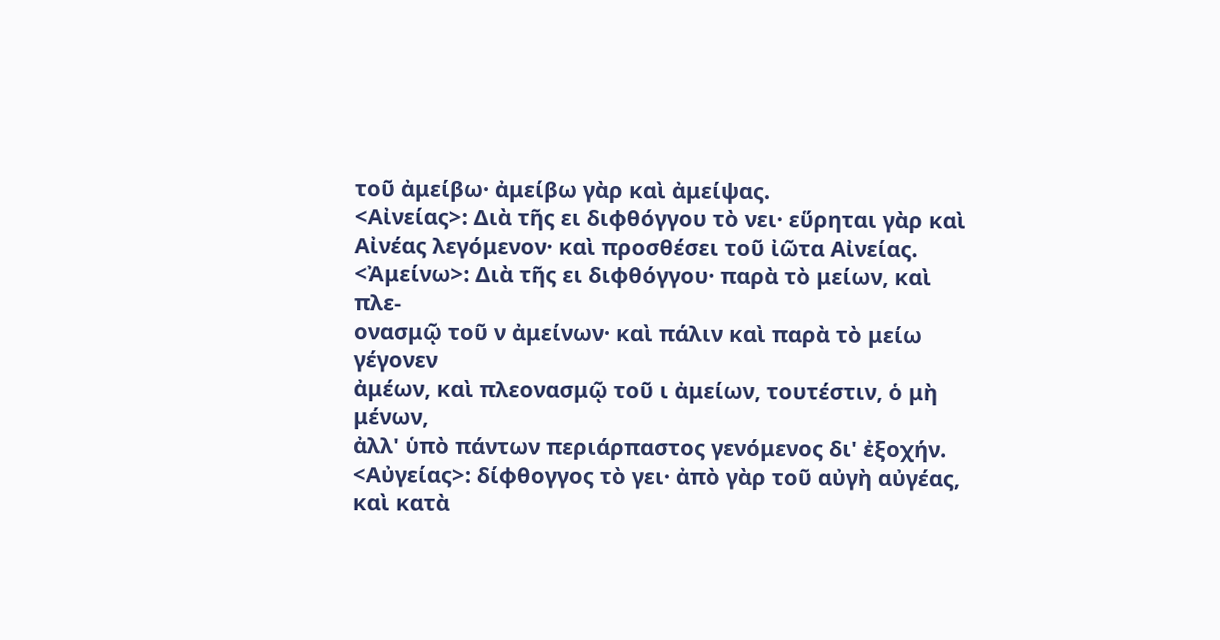τοῦ ἀμείβω· ἀμείβω γὰρ καὶ ἀμείψας.
<Αἰνείας>: Διὰ τῆς ει διφθόγγου τὸ νει· εὕρηται γὰρ καὶ
Αἰνέας λεγόμενον· καὶ προσθέσει τοῦ ἰῶτα Αἰνείας.
<Ἀμείνω>: Διὰ τῆς ει διφθόγγου· παρὰ τὸ μείων, καὶ πλε-
ονασμῷ τοῦ ν ἀμείνων· καὶ πάλιν καὶ παρὰ τὸ μείω γέγονεν
ἀμέων, καὶ πλεονασμῷ τοῦ ι ἀμείων, τουτέστιν, ὁ μὴ μένων,
ἀλλ' ὑπὸ πάντων περιάρπαστος γενόμενος δι' ἐξοχήν.
<Αὐγείας>: δίφθογγος τὸ γει· ἀπὸ γὰρ τοῦ αὐγὴ αὐγέας,
καὶ κατὰ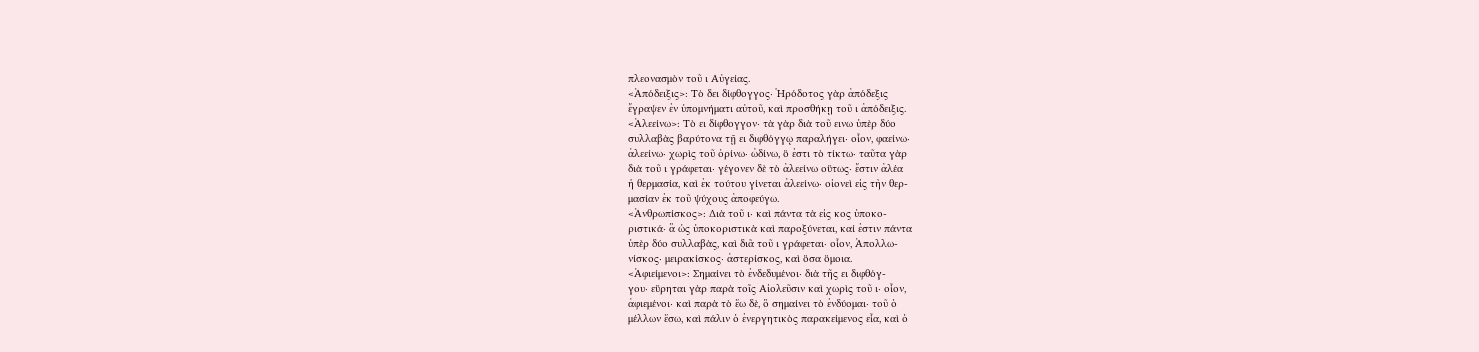πλεονασμὸν τοῦ ι Αὐγείας.
<Ἀπόδειξις>: Τὸ δει δίφθογγος· Ἡρόδοτος γὰρ ἀπόδεξις
ἔγραψεν ἐν ὑπομνήματι αὐτοῦ, καὶ προσθήκῃ τοῦ ι ἀπόδειξις.
<Ἀλεείνω>: Τὸ ει δίφθογγον· τὰ γὰρ διὰ τοῦ εινω ὑπὲρ δύο
συλλαβὰς βαρύτονα τῇ ει διφθόγγῳ παραλήγει· οἷον, φαείνω·
ἀλεείνω· χωρὶς τοῦ ὀρίνω· ὠδίνω, ὅ ἐστι τὸ τίκτω· ταῦτα γὰρ
διὰ τοῦ ι γράφεται· γέγονεν δὲ τὸ ἀλεείνω οὕτως· ἔστιν ἀλέα
ἡ θερμασία, καὶ ἐκ τούτου γίνεται ἀλεείνω· οἱονεὶ εἰς τὴν θερ-
μασίαν ἐκ τοῦ ψύχους ἀποφεύγω.
<Ἀνθρωπίσκος>: Διὰ τοῦ ι· καὶ πάντα τὰ εἰς κος ὑποκο-
ριστικά· ἃ ὡς ὑποκοριστικὰ καὶ παροξύνεται, καί ἐστιν πάντα
ὑπὲρ δύο συλλαβὰς, καὶ διᾶ τοῦ ι γράφεται· οἷον, Ἀπολλω-
νίσκος· μειρακίσκος· ἀστερίσκος, καὶ ὅσα ὅμοια.
<Ἀφιείμενοι>: Σημαίνει τὸ ἐνδεδυμένοι· διὰ τῆς ει διφθόγ-
γου· εὕρηται γὰρ παρὰ τοῖς Αἰολεῦσιν καὶ χωρὶς τοῦ ι· οἷον,
ἀφιεμένοι· καὶ παρὰ τὸ ἕω δὲ, ὃ σημαίνει τὸ ἐνδύομαι· τοῦ ὁ
μέλλων ἕσω, καὶ πάλιν ὁ ἐνεργητικὸς παρακείμενος εἷα, καὶ ὁ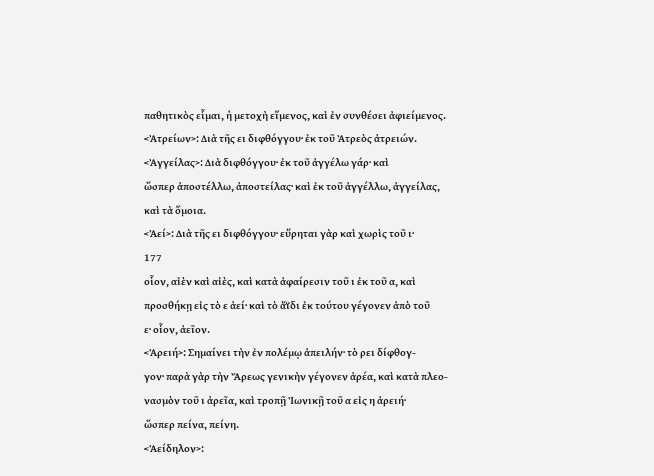παθητικὸς εἷμαι, ἡ μετοχὴ εἵμενος, καὶ ἐν συνθέσει ἀφιείμενος.
<Ἀτρείων>: Διὰ τῆς ει διφθόγγου· ἐκ τοῦ Ἀτρεὸς ἀτρειών.
<Ἀγγείλας>: Διὰ διφθόγγου· ἐκ τοῦ ἀγγέλω γάρ· καὶ
ὥσπερ ἀποστέλλω, ἀποστείλας· καὶ ἐκ τοῦ ἀγγέλλω, ἀγγείλας,
καὶ τὰ ὅμοια.
<Ἀεί>: Διὰ τῆς ει διφθόγγου· εὕρηται γὰρ καὶ χωρὶς τοῦ ι·
177
οἷον, αἰὲν καὶ αἰὲς, καὶ κατὰ ἀφαίρεσιν τοῦ ι ἐκ τοῦ α, καὶ
προσθήκῃ εἰς τὸ ε ἀεί· καὶ τὸ ἄϊδι ἐκ τούτου γέγονεν ἀπὸ τοῦ
ε· οἷον, ἀεῖον.
<Ἀρειή>: Σημαίνει τὴν ἐν πολέμῳ ἀπειλήν· τὸ ρει δίφθογ-
γον· παρὰ γὰρ τὴν Ἄρεως γενικὴν γέγονεν ἀρέα, καὶ κατὰ πλεο-
νασμὸν τοῦ ι ἀρεῖα, καὶ τροπῇ Ἰωνικῇ τοῦ α εἰς η ἀρειή·
ὥσπερ πείνα, πείνη.
<Ἀείδηλον>: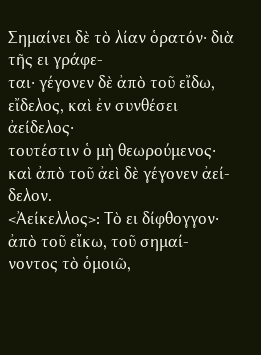Σημαίνει δὲ τὸ λίαν ὁρατόν· διὰ τῆς ει γράφε-
ται· γέγονεν δὲ ἀπὸ τοῦ εἴδω, εἴδελος, καὶ ἐν συνθέσει ἀείδελος·
τουτέστιν ὁ μὴ θεωρούμενος· καὶ ἀπὸ τοῦ ἀεὶ δὲ γέγονεν ἀεί-
δελον.
<Ἀείκελλος>: Τὸ ει δίφθογγον· ἀπὸ τοῦ εἴκω, τοῦ σημαί-
νοντος τὸ ὁμοιῶ,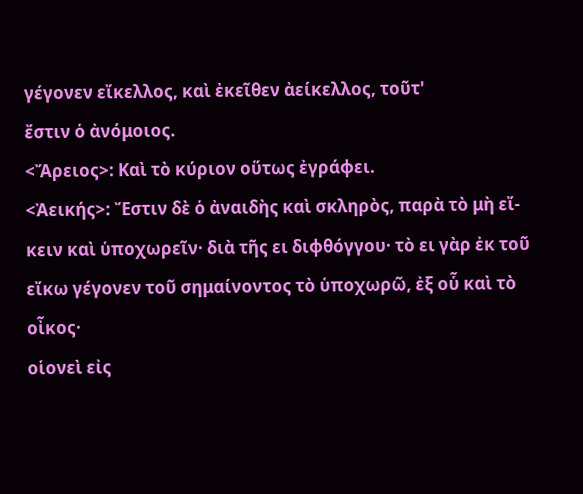γέγονεν εἴκελλος, καὶ ἐκεῖθεν ἀείκελλος, τοῦτ'
ἔστιν ὁ ἀνόμοιος.
<Ἄρειος>: Καὶ τὸ κύριον οὕτως ἐγράφει.
<Ἀεικής>: Ἔστιν δὲ ὁ ἀναιδὴς καὶ σκληρὸς, παρὰ τὸ μὴ εἴ-
κειν καὶ ὑποχωρεῖν· διὰ τῆς ει διφθόγγου· τὸ ει γὰρ ἐκ τοῦ
εἴκω γέγονεν τοῦ σημαίνοντος τὸ ὑποχωρῶ, ἐξ οὗ καὶ τὸ οἶκος·
οἱονεὶ εἰς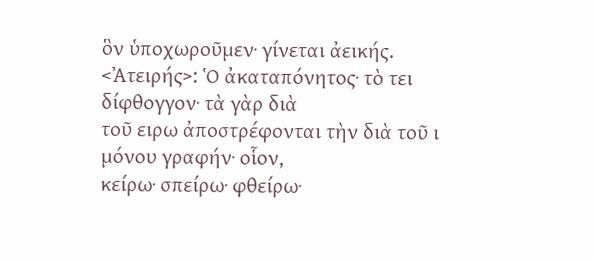ὃν ὑποχωροῦμεν· γίνεται ἀεικής.
<Ἀτειρής>: Ὁ ἀκαταπόνητος· τὸ τει δίφθογγον· τὰ γὰρ διὰ
τοῦ ειρω ἀποστρέφονται τὴν διὰ τοῦ ι μόνου γραφήν· οἷον,
κείρω· σπείρω· φθείρω·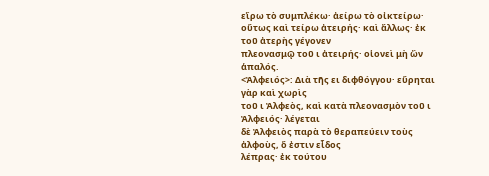εἵρω τὸ συμπλέκω· ἀείρω τὸ οἰκτείρω·
οὕτως καὶ τείρω ἀτειρής· καὶ ἄλλως· ἐκ τοῦ ἀτερὴς γέγονεν
πλεονασμῷ τοῦ ι ἀτειρής· οἱονεὶ μὴ ὢν ἁπαλός.
<Ἀλφειός>: Διὰ τῆς ει διφθόγγου· εὕρηται γὰρ καὶ χωρὶς
τοῦ ι Ἀλφεὸς, καὶ κατὰ πλεονασμὸν τοῦ ι Ἀλφειός· λέγεται
δὲ Ἀλφειὸς παρὰ τὸ θεραπεύειν τοὺς ἀλφοὺς, ὅ ἐστιν εἶδος
λέπρας· ἐκ τούτου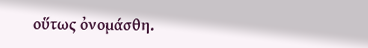οὕτως ὀνομάσθη.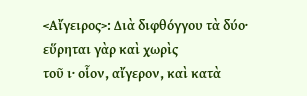<Αἴγειρος>: Διὰ διφθόγγου τὰ δύο· εὕρηται γὰρ καὶ χωρὶς
τοῦ ι· οἷον, αἴγερον, καὶ κατὰ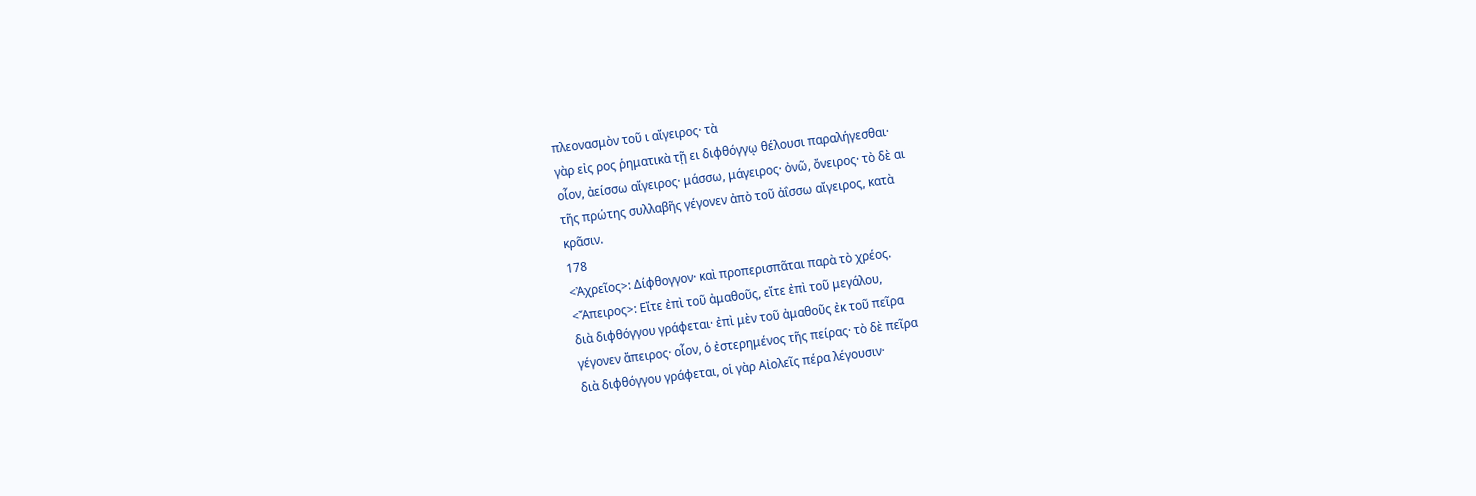πλεονασμὸν τοῦ ι αἴγειρος· τὰ
γὰρ εἰς ρος ῥηματικὰ τῇ ει διφθόγγῳ θέλουσι παραλήγεσθαι·
οἷον, ἀείσσω αἴγειρος· μάσσω, μάγειρος· ὀνῶ, ὄνειρος· τὸ δὲ αι
τῆς πρώτης συλλαβῆς γέγονεν ἀπὸ τοῦ ἀΐσσω αἴγειρος, κατὰ
κρᾶσιν.
178
<Ἀχρεῖος>: Δίφθογγον· καὶ προπερισπᾶται παρὰ τὸ χρέος.
<Ἄπειρος>: Εἴτε ἐπὶ τοῦ ἀμαθοῦς, εἴτε ἐπὶ τοῦ μεγάλου,
διὰ διφθόγγου γράφεται· ἐπὶ μὲν τοῦ ἀμαθοῦς ἐκ τοῦ πεῖρα
γέγονεν ἄπειρος· οἷον, ὁ ἐστερημένος τῆς πείρας· τὸ δὲ πεῖρα
διὰ διφθόγγου γράφεται, οἱ γὰρ Αἰολεῖς πέρα λέγουσιν·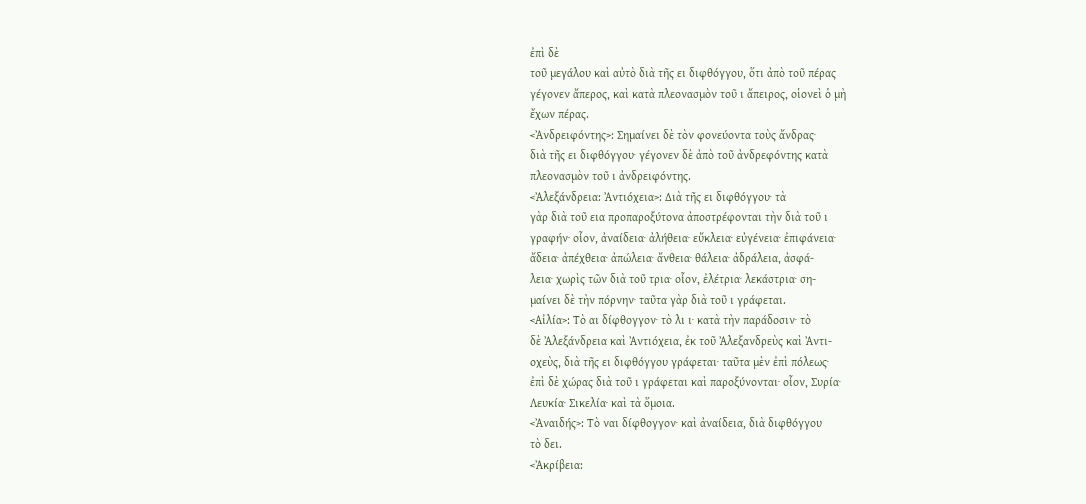ἐπὶ δὲ
τοῦ μεγάλου καὶ αὐτὸ διὰ τῆς ει διφθόγγου, ὅτι ἀπὸ τοῦ πέρας
γέγονεν ἄπερος, καὶ κατὰ πλεονασμὸν τοῦ ι ἄπειρος, οἱονεὶ ὁ μὴ
ἔχων πέρας.
<Ἀνδρειφόντης>: Σημαίνει δὲ τὸν φονεύοντα τοὺς ἄνδρας·
διὰ τῆς ει διφθόγγου· γέγονεν δὲ ἀπὸ τοῦ ἀνδρεφόντης κατὰ
πλεονασμὸν τοῦ ι ἀνδρειφόντης.
<Ἀλεξάνδρεια: Ἀντιόχεια>: Διὰ τῆς ει διφθόγγου· τὰ
γὰρ διὰ τοῦ εια προπαροξύτονα ἀποστρέφονται τὴν διὰ τοῦ ι
γραφήν· οἷον, ἀναίδεια· ἀλήθεια· εὔκλεια· εὐγένεια· ἐπιφάνεια·
ἄδεια· ἀπέχθεια· ἀπώλεια· ἄνθεια· θάλεια· ἀδράλεια, ἀσφά-
λεια· χωρὶς τῶν διὰ τοῦ τρια· οἷον, ἐλέτρια· λεκάστρια· ση-
μαίνει δὲ τὴν πόρνην· ταῦτα γὰρ διὰ τοῦ ι γράφεται.
<Αἰλία>: Τὸ αι δίφθογγον· τὸ λι ι· κατὰ τὴν παράδοσιν· τὸ
δὲ Ἀλεξάνδρεια καὶ Ἀντιόχεια, ἐκ τοῦ Ἀλεξανδρεὺς καὶ Ἀντι-
οχεὺς, διὰ τῆς ει διφθόγγου γράφεται· ταῦτα μὲν ἐπὶ πόλεως·
ἐπὶ δὲ χώρας διὰ τοῦ ι γράφεται καὶ παροξύνονται· οἷον, Συρία·
Λευκία· Σικελία· καὶ τὰ ὅμοια.
<Ἀναιδής>: Τὸ ναι δίφθογγον· καὶ ἀναίδεια, διὰ διφθόγγου
τὸ δει.
<Ἀκρίβεια: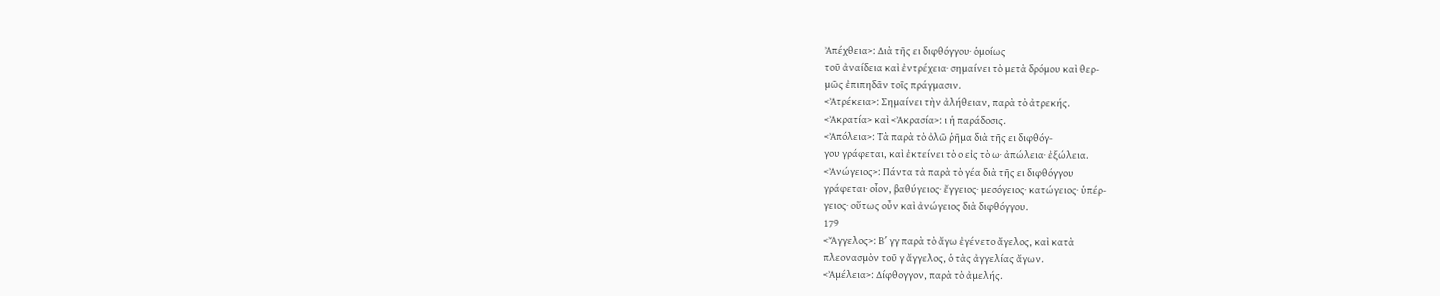Ἀπέχθεια>: Διὰ τῆς ει διφθόγγου· ὁμοίως
τοῦ ἀναίδεια καὶ ἐντρέχεια· σημαίνει τὸ μετὰ δρόμου καὶ θερ-
μῶς ἐπιπηδᾶν τοῖς πράγμασιν.
<Ἀτρέκεια>: Σημαίνει τὴν ἀλήθειαν, παρὰ τὸ ἀτρεκής.
<Ἀκρατία> καὶ <Ἀκρασία>: ι ἡ παράδοσις.
<Ἀπόλεια>: Τὰ παρὰ τὸ ὀλῶ ῥῆμα διὰ τῆς ει διφθόγ-
γου γράφεται, καὶ ἐκτείνει τὸ ο εἰς τὸ ω· ἀπώλεια· ἐξώλεια.
<Ἀνώγειος>: Πάντα τὰ παρὰ τὸ γέα διὰ τῆς ει διφθόγγου
γράφεται· οἷον, βαθύγειος· ἔγγειος· μεσόγειος· κατώγειος· ὑπέρ-
γειος· οὕτως οὖν καὶ ἀνώγειος διὰ διφθόγγου.
179
<Ἄγγελος>: Βʹ γγ παρὰ τὸ ἄγω ἐγένετο ἄγελος, καὶ κατὰ
πλεονασμὸν τοῦ γ ἄγγελος, ὁ τὰς ἀγγελίας ἄγων.
<Ἀμέλεια>: Δίφθογγον, παρὰ τὸ ἀμελής.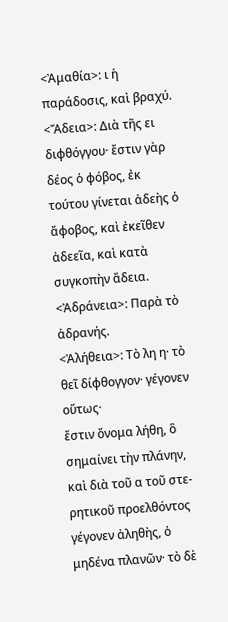<Ἀμαθία>: ι ἡ παράδοσις, καὶ βραχύ.
<Ἄδεια>: Διὰ τῆς ει διφθόγγου· ἔστιν γὰρ δέος ὁ φόβος, ἐκ
τούτου γίνεται ἀδεὴς ὁ ἄφοβος, καὶ ἐκεῖθεν ἀδεεῖα, καὶ κατὰ
συγκοπὴν ἄδεια.
<Ἀδράνεια>: Παρὰ τὸ ἀδρανής.
<Ἀλήθεια>: Τὸ λη η· τὸ θεῖ δίφθογγον· γέγονεν οὕτως·
ἔστιν ὄνομα λήθη, ὃ σημαίνει τὴν πλάνην, καὶ διὰ τοῦ α τοῦ στε-
ρητικοῦ προελθόντος γέγονεν ἀληθὴς, ὁ μηδένα πλανῶν· τὸ δὲ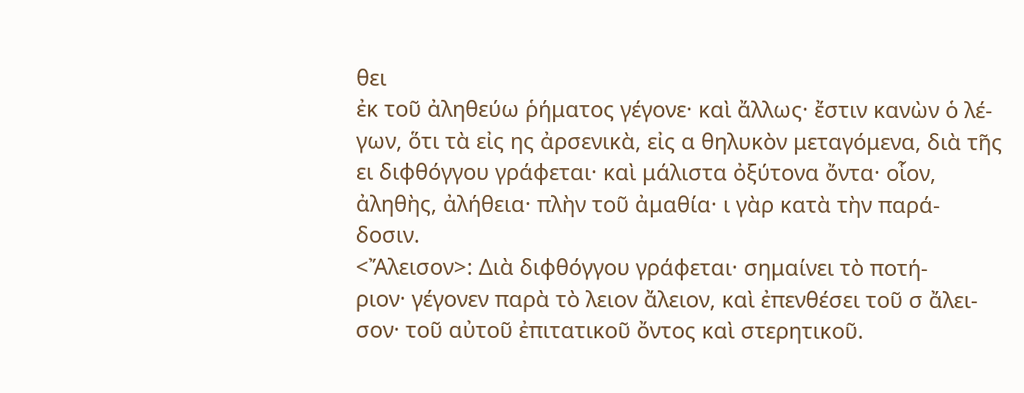θει
ἐκ τοῦ ἀληθεύω ῥήματος γέγονε· καὶ ἄλλως· ἔστιν κανὼν ὁ λέ-
γων, ὅτι τὰ εἰς ης ἀρσενικὰ, εἰς α θηλυκὸν μεταγόμενα, διὰ τῆς
ει διφθόγγου γράφεται· καὶ μάλιστα ὀξύτονα ὄντα· οἷον,
ἀληθὴς, ἀλήθεια· πλὴν τοῦ ἀμαθία· ι γὰρ κατὰ τὴν παρά-
δοσιν.
<Ἄλεισον>: Διὰ διφθόγγου γράφεται· σημαίνει τὸ ποτή-
ριον· γέγονεν παρὰ τὸ λειον ἄλειον, καὶ ἐπενθέσει τοῦ σ ἄλει-
σον· τοῦ αὐτοῦ ἐπιτατικοῦ ὄντος καὶ στερητικοῦ.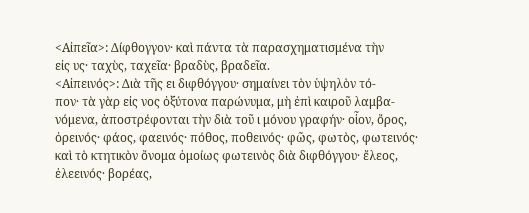<Αἰπεῖα>: Δίφθογγον· καὶ πάντα τὰ παρασχηματισμένα τὴν
εἰς υς· ταχὺς, ταχεῖα· βραδὺς, βραδεῖα.
<Αἰπεινός>: Διὰ τῆς ει διφθόγγου· σημαίνει τὸν ὑψηλὸν τό-
πον· τὰ γὰρ εἰς νος ὀξύτονα παρώνυμα, μὴ ἐπὶ καιροῦ λαμβα-
νόμενα, ἀποστρέφονται τὴν διὰ τοῦ ι μόνου γραφήν· οἷον, ὄρος,
ὀρεινός· φάος, φαεινός· πόθος, ποθεινός· φῶς, φωτὸς, φωτεινός·
καὶ τὸ κτητικὸν ὄνομα ὁμοίως φωτεινὸς διὰ διφθόγγου· ἔλεος,
ἐλεεινός· βορέας,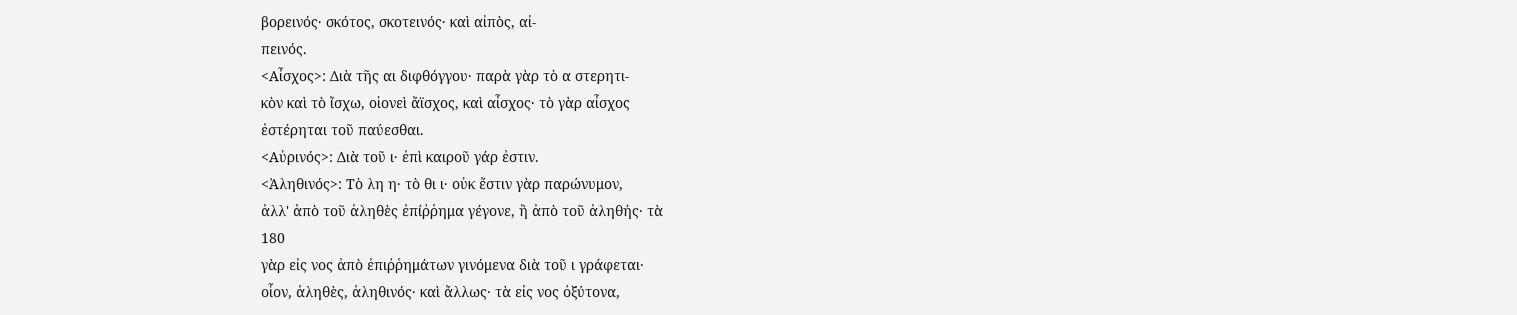βορεινός· σκότος, σκοτεινός· καὶ αἰπὸς, αἰ-
πεινός.
<Αἶσχος>: Διὰ τῆς αι διφθόγγου· παρὰ γὰρ τὸ α στερητι-
κὸν καὶ τὸ ἴσχω, οἱονεὶ ἄϊσχος, καὶ αἶσχος· τὸ γὰρ αἶσχος
ἐστέρηται τοῦ παύεσθαι.
<Αὐρινός>: Διὰ τοῦ ι· ἐπὶ καιροῦ γάρ ἐστιν.
<Ἀληθινός>: Τὸ λη η· τὸ θι ι· οὐκ ἔστιν γὰρ παρώνυμον,
ἀλλ' ἀπὸ τοῦ ἀληθὲς ἐπίῤῥημα γέγονε, ἢ ἀπὸ τοῦ ἀληθής· τὰ
180
γὰρ εἰς νος ἀπὸ ἐπιῤῥημάτων γινόμενα διὰ τοῦ ι γράφεται·
οἷον, ἀληθὲς, ἀληθινός· καὶ ἄλλως· τὰ εἰς νος ὀξύτονα,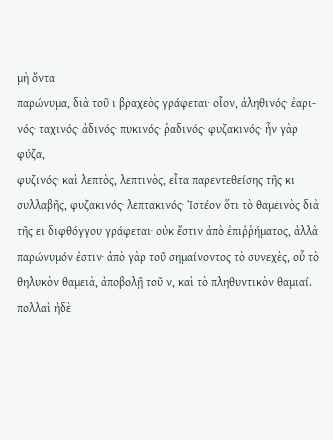μὴ ὄντα
παρώνυμα, διὰ τοῦ ι βραχεὸς γράφεται· οἷον, ἀληθινός· ἐαρι-
νός· ταχινός· ἀδινός· πυκινός· ῥαδινός· φυζακινός· ἦν γὰρ φύζα,
φυζινός· καὶ λεπτὸς, λεπτινὸς, εἶτα παρεντεθείσης τῆς κι
συλλαβῆς, φυζακινός· λεπτακινός· Ἰστέον ὅτι τὸ θαμεινὸς διὰ
τῆς ει διφθόγγου γράφεται· οὐκ ἔστιν ἀπὸ ἐπιῤῥήματος, ἀλλὰ
παρώνυμόν ἐστιν· ἀπὸ γὰρ τοῦ σημαίνοντος τὸ συνεχὲς, οὗ τὸ
θηλυκὸν θαμειὰ, ἀποβολῇ τοῦ ν, καὶ τὸ πληθυντικὸν θαμιαί.
πολλαὶ ἠδὲ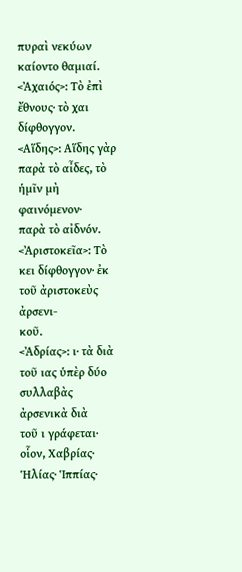πυραὶ νεκύων καίοντο θαμιαί.
<Ἀχαιός>: Τὸ ἐπὶ ἔθνους· τὸ χαι δίφθογγον.
<Αἵδης>: Αἵδης γὰρ παρὰ τὸ αἶδες, τὸ ἡμῖν μὴ φαινόμενον·
παρὰ τὸ αἰδνόν.
<Ἀριστοκεῖα>: Τὸ κει δίφθογγον· ἐκ τοῦ ἀριστοκεὺς ἀρσενι-
κοῦ.
<Ἀδρίας>: ι· τὰ διὰ τοῦ ιας ὑπὲρ δύο συλλαβὰς ἀρσενικὰ διὰ
τοῦ ι γράφεται· οἷον, Χαβρίας· Ἡλίας· Ἱππίας·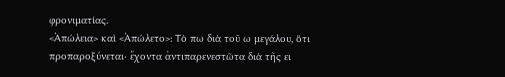φρονιματίας.
<Ἀπώλεια> καὶ <Ἀπώλετο>: Τὸ πω διὰ τοῦ ω μεγάλου, ὅτι
προπαροξύνεται· ἔχοντα ἀντιπαρενεστῶτα διὰ τῆς ει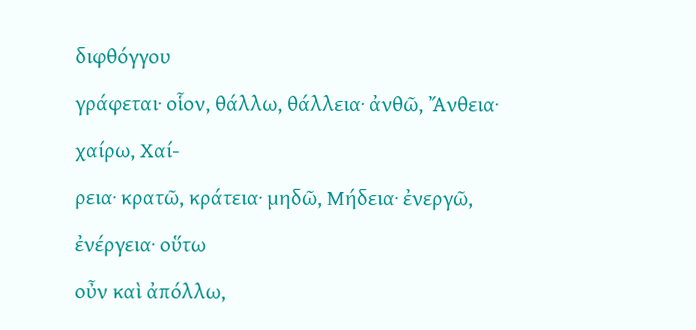διφθόγγου
γράφεται· οἷον, θάλλω, θάλλεια· ἀνθῶ, Ἄνθεια· χαίρω, Χαί-
ρεια· κρατῶ, κράτεια· μηδῶ, Μήδεια· ἐνεργῶ, ἐνέργεια· οὕτω
οὖν καὶ ἀπόλλω,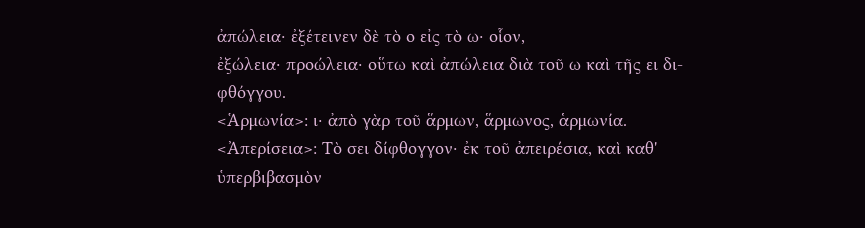ἀπώλεια· ἐξέτεινεν δὲ τὸ ο εἰς τὸ ω· οἷον,
ἐξώλεια· προώλεια· οὕτω καὶ ἀπώλεια διὰ τοῦ ω καὶ τῆς ει δι-
φθόγγου.
<Ἁρμωνία>: ι· ἀπὸ γὰρ τοῦ ἅρμων, ἅρμωνος, ἁρμωνία.
<Ἀπερίσεια>: Τὸ σει δίφθογγον· ἐκ τοῦ ἀπειρέσια, καὶ καθ'
ὑπερβιβασμὸν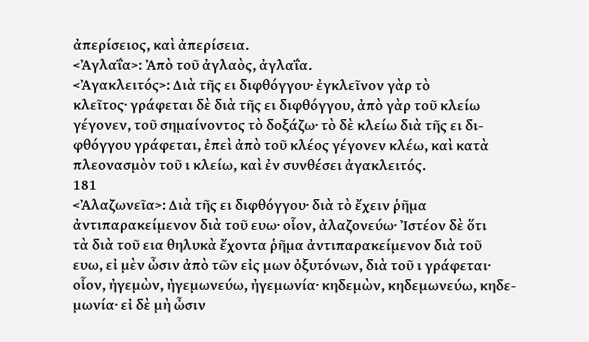ἀπερίσειος, καὶ ἀπερίσεια.
<Ἀγλαΐα>: Ἀπὸ τοῦ ἀγλαὸς, ἀγλαΐα.
<Ἀγακλειτός>: Διὰ τῆς ει διφθόγγου· ἐγκλεῖνον γὰρ τὸ
κλεῖτος· γράφεται δὲ διὰ τῆς ει διφθόγγου, ἀπὸ γὰρ τοῦ κλείω
γέγονεν, τοῦ σημαίνοντος τὸ δοξάζω· τὸ δὲ κλείω διὰ τῆς ει δι-
φθόγγου γράφεται, ἐπεὶ ἀπὸ τοῦ κλέος γέγονεν κλέω, καὶ κατὰ
πλεονασμὸν τοῦ ι κλείω, καὶ ἐν συνθέσει ἀγακλειτός.
181
<Ἀλαζωνεῖα>: Διὰ τῆς ει διφθόγγου· διὰ τὸ ἔχειν ῥῆμα
ἀντιπαρακείμενον διὰ τοῦ ευω· οἷον, ἀλαζονεύω· Ἰστέον δὲ ὅτι
τὰ διὰ τοῦ εια θηλυκὰ ἔχοντα ῥῆμα ἀντιπαρακείμενον διὰ τοῦ
ευω, εἰ μὲν ὦσιν ἀπὸ τῶν εἰς μων ὀξυτόνων, διὰ τοῦ ι γράφεται·
οἷον, ἠγεμὼν, ἠγεμωνεύω, ἠγεμωνία· κηδεμὼν, κηδεμωνεύω, κηδε-
μωνία· εἰ δὲ μὴ ὦσιν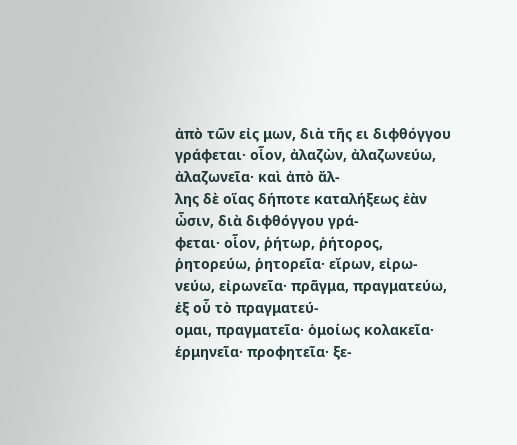ἀπὸ τῶν εἰς μων, διὰ τῆς ει διφθόγγου
γράφεται· οἷον, ἀλαζὼν, ἀλαζωνεύω, ἀλαζωνεῖα· καὶ ἀπὸ ἄλ-
λης δὲ οἵας δήποτε καταλήξεως ἐὰν ὦσιν, διὰ διφθόγγου γρά-
φεται· οἷον, ῥήτωρ, ῥήτορος, ῥητορεύω, ῥητορεῖα· εἴρων, εἰρω-
νεύω, εἰρωνεῖα· πρᾶγμα, πραγματεύω, ἐξ οὗ τὸ πραγματεύ-
ομαι, πραγματεῖα· ὁμοίως κολακεῖα· ἑρμηνεῖα· προφητεῖα· ξε-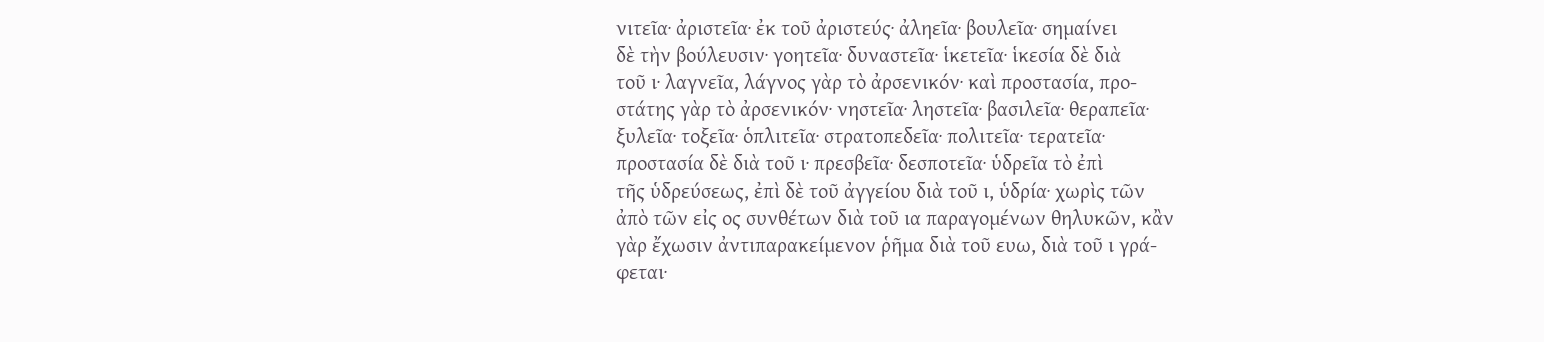νιτεῖα· ἀριστεῖα· ἐκ τοῦ ἀριστεύς· ἀληεῖα· βουλεῖα· σημαίνει
δὲ τὴν βούλευσιν· γοητεῖα· δυναστεῖα· ἱκετεῖα· ἱκεσία δὲ διὰ
τοῦ ι· λαγνεῖα, λάγνος γὰρ τὸ ἀρσενικόν· καὶ προστασία, προ-
στάτης γὰρ τὸ ἀρσενικόν· νηστεῖα· ληστεῖα· βασιλεῖα· θεραπεῖα·
ξυλεῖα· τοξεῖα· ὁπλιτεῖα· στρατοπεδεῖα· πολιτεῖα· τερατεῖα·
προστασία δὲ διὰ τοῦ ι· πρεσβεῖα· δεσποτεῖα· ὑδρεῖα τὸ ἐπὶ
τῆς ὑδρεύσεως, ἐπὶ δὲ τοῦ ἀγγείου διὰ τοῦ ι, ὑδρία· χωρὶς τῶν
ἀπὸ τῶν εἰς ος συνθέτων διὰ τοῦ ια παραγομένων θηλυκῶν, κἂν
γὰρ ἔχωσιν ἀντιπαρακείμενον ῥῆμα διὰ τοῦ ευω, διὰ τοῦ ι γρά-
φεται·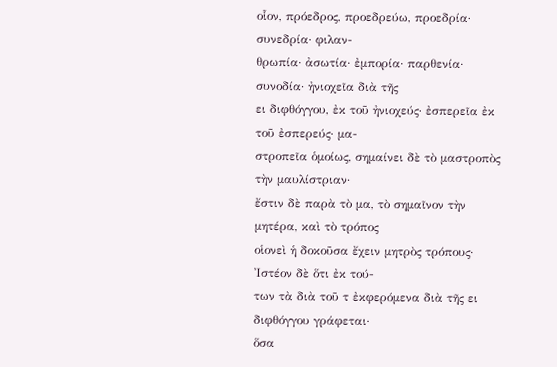οἷον, πρόεδρος, προεδρεύω, προεδρία· συνεδρία· φιλαν-
θρωπία· ἀσωτία· ἐμπορία· παρθενία· συνοδία· ἠνιοχεῖα διὰ τῆς
ει διφθόγγου, ἐκ τοῦ ἠνιοχεύς· ἐσπερεῖα ἐκ τοῦ ἐσπερεύς· μα-
στροπεῖα ὁμοίως, σημαίνει δὲ τὸ μαστροπὸς τὴν μαυλίστριαν·
ἔστιν δὲ παρὰ τὸ μα, τὸ σημαῖνον τὴν μητέρα, καὶ τὸ τρόπος
οἱονεὶ ἡ δοκοῦσα ἔχειν μητρὸς τρόπους· Ἰστέον δὲ ὅτι ἐκ τού-
των τὰ διὰ τοῦ τ ἐκφερόμενα διὰ τῆς ει διφθόγγου γράφεται·
ὅσα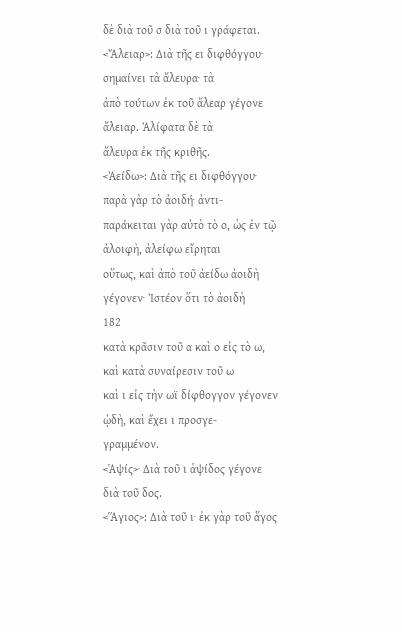δὲ διὰ τοῦ σ διὰ τοῦ ι γράφεται.
<Ἄλειαρ>: Διὰ τῆς ει διφθόγγου· σημαίνει τὰ ἄλευρα· τὰ
ἀπὸ τούτων ἐκ τοῦ ἄλεαρ γέγονε ἄλειαρ. Ἀλίφατα δὲ τὰ
ἄλευρα ἐκ τῆς κριθῆς.
<Ἀείδω>: Διὰ τῆς ει διφθόγγου· παρὰ γὰρ τὸ ἀοιδή· ἀντι-
παράκειται γὰρ αὐτὸ τὸ ο, ὡς ἐν τῷ ἀλοιφὴ, ἀλείφω εἴρηται
οὕτως, καὶ ἀπὸ τοῦ ἀείδω ἀοιδὴ γέγονεν· Ἰστέον ὅτι τὸ ἀοιδὴ
182
κατὰ κρᾶσιν τοῦ α καὶ ο εἰς τὸ ω, καὶ κατὰ συναίρεσιν τοῦ ω
καὶ ι εἰς τὴν ωϊ δίφθογγον γέγονεν ᾠδὴ, καὶ ἔχει ι προσγε-
γραμμένον.
<Ἁψίς>· Διὰ τοῦ ι ἁψίδος γέγονε διὰ τοῦ δος.
<Ἅγιος>: Διὰ τοῦ ι· ἐκ γὰρ τοῦ ἅγος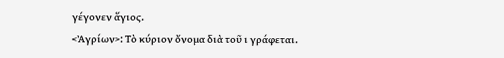γέγονεν ἅγιος.
<Ἀγρίων>: Τὸ κύριον ὄνομα διὰ τοῦ ι γράφεται.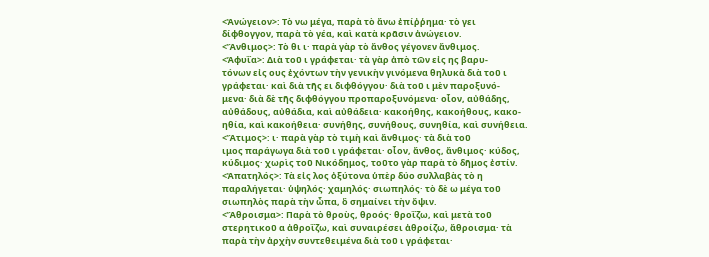<Ἀνώγειον>: Τὸ νω μέγα, παρὰ τὸ ἄνω ἐπίῤῥημα· τὸ γει
δίφθογγον, παρὰ τὸ γέα, καὶ κατὰ κρᾶσιν ἀνώγειον.
<Ἄνθιμος>: Τὸ θι ι· παρὰ γὰρ τὸ ἄνθος γέγονεν ἄνθιμος.
<Ἁφυΐα>: Διὰ τοῦ ι γράφεται· τὰ γὰρ ἀπὸ τῶν εἰς ης βαρυ-
τόνων εἰς ους ἐχόντων τὴν γενικὴν γινόμενα θηλυκὰ διὰ τοῦ ι
γράφεται· καὶ διὰ τῆς ει διφθόγγου· διὰ τοῦ ι μὲν παροξυνό-
μενα· διὰ δὲ τῆς διφθόγγου προπαροξυνόμενα· οἷον, αὐθάδης,
αὐθάδους, αὐθάδια, καὶ αὐθάδεια· κακοήθης, κακοήθους, κακο-
ηθία, καὶ κακοήθεια· συνήθης, συνήθους, συνηθία, καὶ συνήθεια.
<Ἄτιμος>: ι· παρὰ γὰρ τὸ τιμὴ καὶ ἄνθιμος· τὰ διὰ τοῦ
ιμος παράγωγα διὰ τοῦ ι γράφεται· οἷον, ἄνθος, ἄνθιμος· κύδος,
κύδιμος· χωρὶς τοῦ Νικόδημος, τοῦτο γὰρ παρὰ τὸ δῆμος ἐστίν.
<Ἀπατηλός>: Τὰ εἰς λος ὀξύτονα ὑπὲρ δύο συλλαβὰς τὸ η
παραλήγεται· ὑψηλός· χαμηλός· σιωπηλός· τὸ δὲ ω μέγα τοῦ
σιωπηλὸς παρὰ τὴν ὦπα, ὃ σημαίνει τὴν ὄψιν.
<Ἄθροισμα>: Παρὰ τὸ θροὺς, θροός· θροΐζω, καὶ μετὰ τοῦ
στερητικοῦ α ἀθροΐζω, καὶ συναιρέσει ἀθροίζω, ἄθροισμα· τὰ
παρὰ τὴν ἀρχὴν συντεθειμένα διὰ τοῦ ι γράφεται·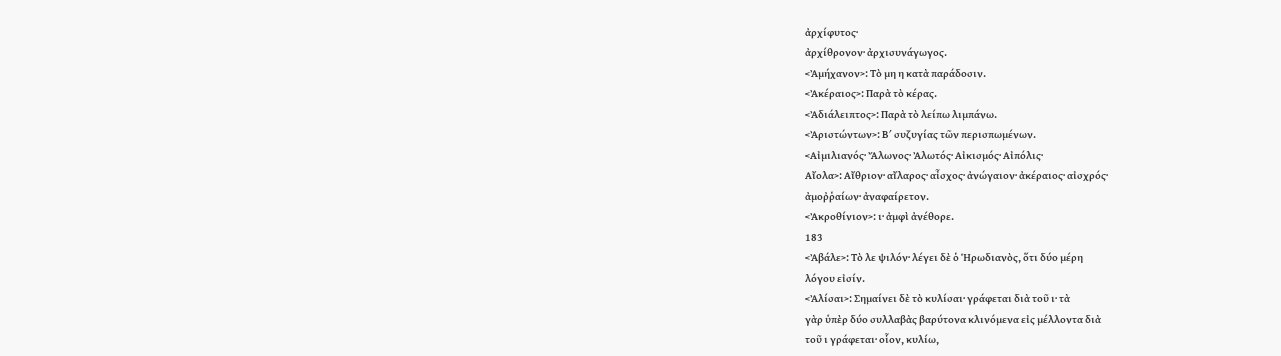ἀρχίφυτος·
ἀρχίθρονον· ἀρχισυνάγωγος.
<Ἀμήχανον>: Τὸ μη η κατὰ παράδοσιν.
<Ἀκέραιος>: Παρὰ τὸ κέρας.
<Ἀδιάλειπτος>: Παρὰ τὸ λείπω λιμπάνω.
<Ἀριστώντων>: Βʹ συζυγίας τῶν περισπωμένων.
<Αἰμιλιανός· Ἄλωνος· Ἀλωτός· Αἰκισμός· Αἰπόλις·
Αἴολα>: Αἴθριον· αἴλαρος· αἶσχος· ἀνώγαιον· ἀκέραιος· αἰσχρός·
ἀμοῤῥαίων· ἀναφαίρετον.
<Ἀκροθίνιον>: ι· ἀμφὶ ἀνέθορε.
183
<Ἀβάλε>: Τὸ λε ψιλόν· λέγει δὲ ὁ Ἡρωδιανὸς, ὅτι δύο μέρη
λόγου εἰσίν.
<Ἀλίσαι>: Σημαίνει δὲ τὸ κυλίσαι· γράφεται διὰ τοῦ ι· τὰ
γὰρ ὑπὲρ δύο συλλαβὰς βαρύτονα κλινόμενα εἰς μέλλοντα διὰ
τοῦ ι γράφεται· οἷον, κυλίω,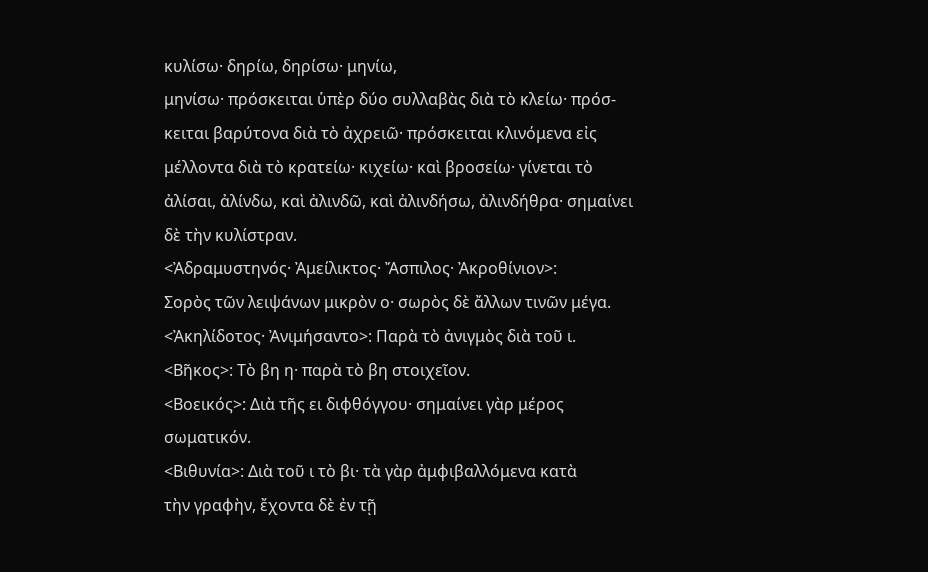κυλίσω· δηρίω, δηρίσω· μηνίω,
μηνίσω· πρόσκειται ὑπὲρ δύο συλλαβὰς διὰ τὸ κλείω· πρόσ-
κειται βαρύτονα διὰ τὸ ἀχρειῶ· πρόσκειται κλινόμενα εἰς
μέλλοντα διὰ τὸ κρατείω· κιχείω· καὶ βροσείω· γίνεται τὸ
ἀλίσαι, ἀλίνδω, καὶ ἀλινδῶ, καὶ ἀλινδήσω, ἀλινδήθρα· σημαίνει
δὲ τὴν κυλίστραν.
<Ἀδραμυστηνός· Ἀμείλικτος· Ἄσπιλος· Ἀκροθίνιον>:
Σορὸς τῶν λειψάνων μικρὸν ο· σωρὸς δὲ ἄλλων τινῶν μέγα.
<Ἀκηλίδοτος· Ἀνιμήσαντο>: Παρὰ τὸ ἀνιγμὸς διὰ τοῦ ι.
<Βῆκος>: Τὸ βη η· παρὰ τὸ βη στοιχεῖον.
<Βοεικός>: Διὰ τῆς ει διφθόγγου· σημαίνει γὰρ μέρος
σωματικόν.
<Βιθυνία>: Διὰ τοῦ ι τὸ βι· τὰ γὰρ ἀμφιβαλλόμενα κατὰ
τὴν γραφὴν, ἔχοντα δὲ ἐν τῇ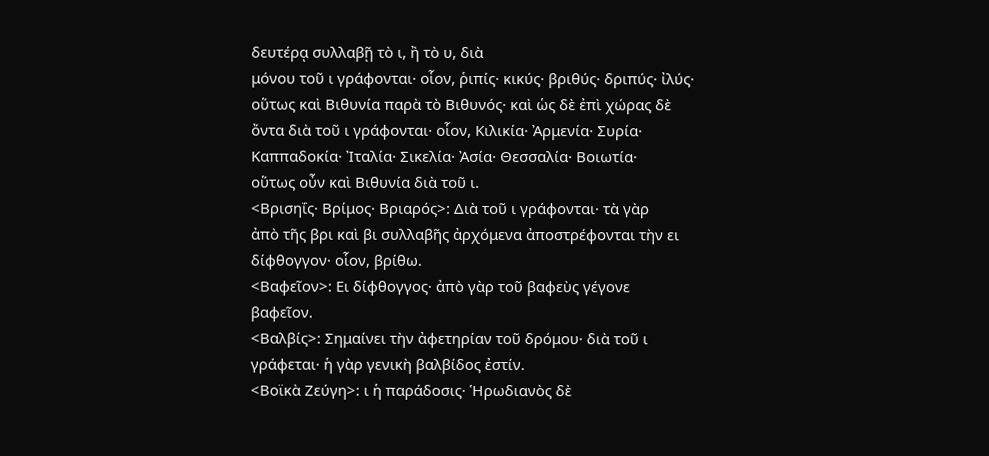δευτέρᾳ συλλαβῇ τὸ ι, ἢ τὸ υ, διὰ
μόνου τοῦ ι γράφονται· οἷον, ῥιπίς· κικύς· βριθύς· δριπύς· ἰλύς·
οὕτως καὶ Βιθυνία παρὰ τὸ Βιθυνός· καὶ ὡς δὲ ἐπὶ χώρας δὲ
ὄντα διὰ τοῦ ι γράφονται· οἷον, Κιλικία· Ἀρμενία· Συρία·
Καππαδοκία· Ἰταλία· Σικελία· Ἀσία· Θεσσαλία· Βοιωτία·
οὕτως οὖν καὶ Βιθυνία διὰ τοῦ ι.
<Βρισηΐς· Βρίμος· Βριαρός>: Διὰ τοῦ ι γράφονται· τὰ γὰρ
ἀπὸ τῆς βρι καὶ βι συλλαβῆς ἀρχόμενα ἀποστρέφονται τὴν ει
δίφθογγον· οἷον, βρίθω.
<Βαφεῖον>: Ει δίφθογγος· ἀπὸ γὰρ τοῦ βαφεὺς γέγονε
βαφεῖον.
<Βαλβίς>: Σημαίνει τὴν ἀφετηρίαν τοῦ δρόμου· διὰ τοῦ ι
γράφεται· ἡ γὰρ γενικὴ βαλβίδος ἐστίν.
<Βοϊκὰ Ζεύγη>: ι ἡ παράδοσις· Ἡρωδιανὸς δὲ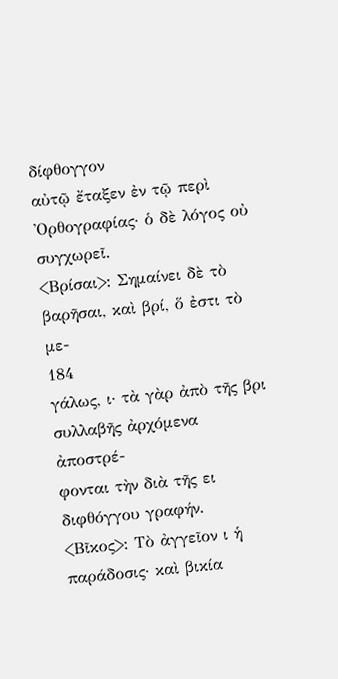δίφθογγον
αὐτῷ ἔταξεν ἐν τῷ περὶ Ὀρθογραφίας· ὁ δὲ λόγος οὐ
συγχωρεῖ.
<Βρίσαι>: Σημαίνει δὲ τὸ βαρῆσαι, καὶ βρί, ὅ ἐστι τὸ με-
184
γάλως, ι· τὰ γὰρ ἀπὸ τῆς βρι συλλαβῆς ἀρχόμενα ἀποστρέ-
φονται τὴν διὰ τῆς ει διφθόγγου γραφήν.
<Βῖκος>: Τὸ ἀγγεῖον ι ἡ παράδοσις· καὶ βικία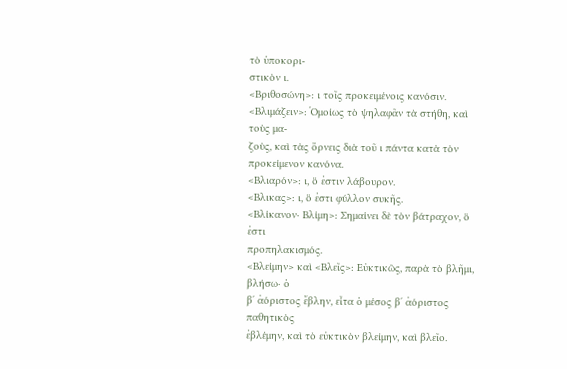τὸ ὑποκορι-
στικὸν ι.
<Βριθοσώνη>: ι τοῖς προκειμένοις κανόσιν.
<Βλιμάζειν>: Ὁμοίως τὸ ψηλαφᾶν τὰ στήθη, καὶ τοὺς μα-
ζοὺς, καὶ τὰς ὄρνεις διὰ τοῦ ι πάντα κατὰ τὸν προκείμενον κανόνα.
<Βλιαρόν>: ι, ὅ ἐστιν λάβουρον.
<Βλικας>: ι, ὅ ἐστι φύλλον συκῆς.
<Βλίκανον· Βλίμη>: Σημαίνει δὲ τὸν βάτραχον, ὅ ἐστι
προπηλακισμός.
<Βλείμην> καὶ <Βλεῖς>: Εὐκτικῶς, παρὰ τὸ βλῆμι, βλήσω· ὁ
βʹ ἀόριστος ἔβλην, εἶτα ὁ μέσος βʹ ἀόριστος παθητικὸς
ἐβλέμην, καὶ τὸ εὐκτικὸν βλείμην, καὶ βλεῖο.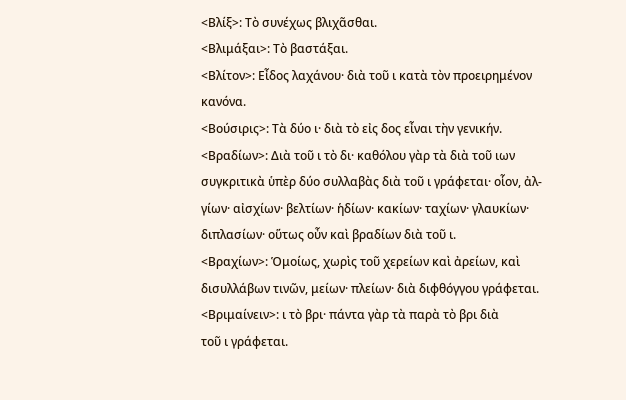<Βλίξ>: Τὸ συνέχως βλιχᾶσθαι.
<Βλιμάξαι>: Τὸ βαστάξαι.
<Βλίτον>: Εἶδος λαχάνου· διὰ τοῦ ι κατὰ τὸν προειρημένον
κανόνα.
<Βούσιρις>: Τὰ δύο ι· διὰ τὸ εἰς δος εἶναι τὴν γενικήν.
<Βραδίων>: Διὰ τοῦ ι τὸ δι· καθόλου γὰρ τὰ διὰ τοῦ ιων
συγκριτικὰ ὑπὲρ δύο συλλαβὰς διὰ τοῦ ι γράφεται· οἷον, ἀλ-
γίων· αἰσχίων· βελτίων· ἡδίων· κακίων· ταχίων· γλαυκίων·
διπλασίων· οὕτως οὖν καὶ βραδίων διὰ τοῦ ι.
<Βραχίων>: Ὁμοίως, χωρὶς τοῦ χερείων καὶ ἀρείων, καὶ
δισυλλάβων τινῶν, μείων· πλείων· διὰ διφθόγγου γράφεται.
<Βριμαίνειν>: ι τὸ βρι· πάντα γὰρ τὰ παρὰ τὸ βρι διὰ
τοῦ ι γράφεται.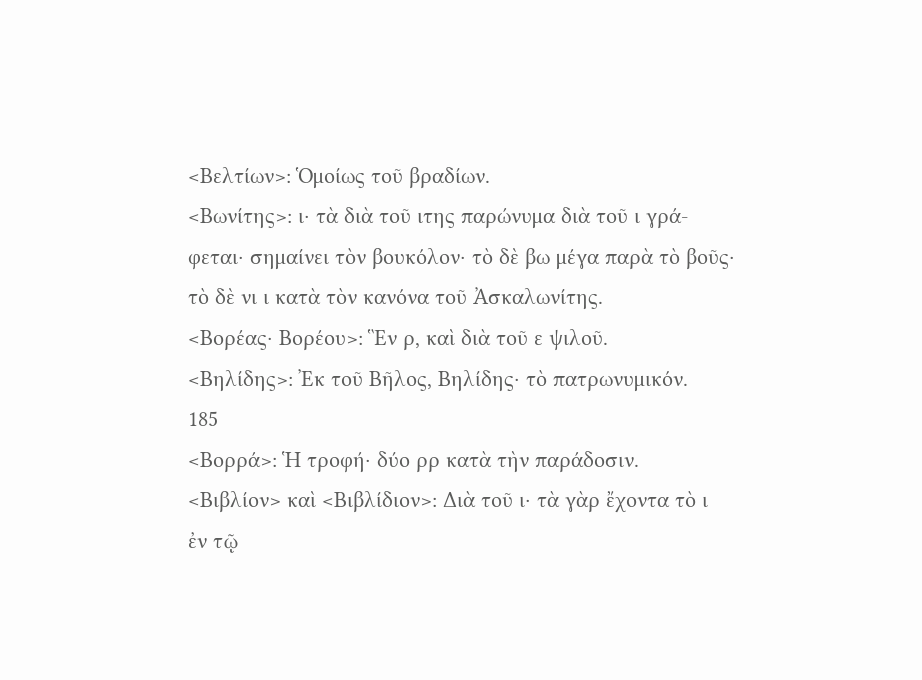<Βελτίων>: Ὁμοίως τοῦ βραδίων.
<Βωνίτης>: ι· τὰ διὰ τοῦ ιτης παρώνυμα διὰ τοῦ ι γρά-
φεται· σημαίνει τὸν βουκόλον· τὸ δὲ βω μέγα παρὰ τὸ βοῦς·
τὸ δὲ νι ι κατὰ τὸν κανόνα τοῦ Ἀσκαλωνίτης.
<Βορέας· Βορέου>: Ἓν ρ, καὶ διὰ τοῦ ε ψιλοῦ.
<Βηλίδης>: Ἐκ τοῦ Βῆλος, Βηλίδης· τὸ πατρωνυμικόν.
185
<Βορρά>: Ἡ τροφή· δύο ρρ κατὰ τὴν παράδοσιν.
<Βιβλίον> καὶ <Βιβλίδιον>: Διὰ τοῦ ι· τὰ γὰρ ἔχοντα τὸ ι
ἐν τῷ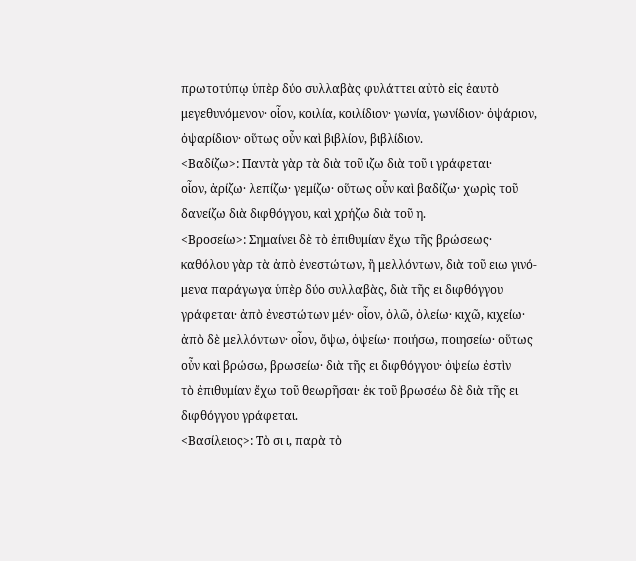πρωτοτύπῳ ὑπὲρ δύο συλλαβὰς φυλάττει αὐτὸ εἰς ἑαυτὸ
μεγεθυνόμενον· οἷον, κοιλία, κοιλίδιον· γωνία, γωνίδιον· ὀψάριον,
ὀψαρίδιον· οὕτως οὖν καὶ βιβλίον, βιβλίδιον.
<Βαδίζω>: Παντὰ γὰρ τὰ διὰ τοῦ ιζω διὰ τοῦ ι γράφεται·
οἷον, ἀρίζω· λεπίζω· γεμίζω· οὕτως οὖν καὶ βαδίζω· χωρὶς τοῦ
δανείζω διὰ διφθόγγου, καὶ χρήζω διὰ τοῦ η.
<Βροσείω>: Σημαίνει δὲ τὸ ἐπιθυμίαν ἔχω τῆς βρώσεως·
καθόλου γὰρ τὰ ἀπὸ ἐνεστώτων, ἢ μελλόντων, διὰ τοῦ ειω γινό-
μενα παράγωγα ὑπὲρ δύο συλλαβὰς, διὰ τῆς ει διφθόγγου
γράφεται· ἀπὸ ἐνεστώτων μέν· οἷον, ὁλῶ, ὁλείω· κιχῶ, κιχείω·
ἀπὸ δὲ μελλόντων· οἷον, ὄψω, ὀψείω· ποιήσω, ποιησείω· οὕτως
οὖν καὶ βρώσω, βρωσείω· διὰ τῆς ει διφθόγγου· ὀψείω ἐστὶν
τὸ ἐπιθυμίαν ἔχω τοῦ θεωρῆσαι· ἐκ τοῦ βρωσέω δὲ διὰ τῆς ει
διφθόγγου γράφεται.
<Βασίλειος>: Τὸ σι ι, παρὰ τὸ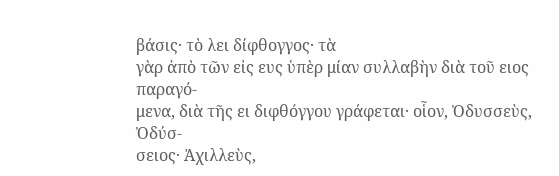βάσις· τὸ λει δίφθογγος· τὰ
γὰρ ἀπὸ τῶν εἰς ευς ὑπὲρ μίαν συλλαβὴν διὰ τοῦ ειος παραγό-
μενα, διὰ τῆς ει διφθόγγου γράφεται· οἷον, Ὀδυσσεὺς, Ὀδύσ-
σειος· Ἀχιλλεὺς,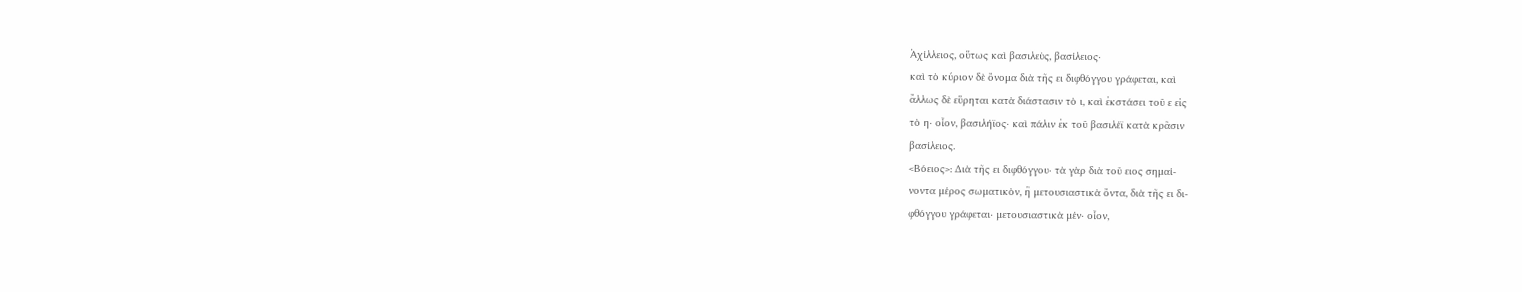Ἀχίλλειος, οὕτως καὶ βασιλεὺς, βασίλειος·
καὶ τὸ κύριον δὲ ὄνομα διὰ τῆς ει διφθόγγου γράφεται, καὶ
ἄλλως δὲ εὕρηται κατὰ διάστασιν τὸ ι, καὶ ἐκστάσει τοῦ ε εἰς
τὸ η· οἷον, βασιλήϊος· καὶ πάλιν ἐκ τοῦ βασιλέϊ κατὰ κρᾶσιν
βασίλειος.
<Βόειος>: Διὰ τῆς ει διφθόγγου· τὰ γὰρ διὰ τοῦ ειος σημαί-
νοντα μέρος σωματικὸν, ἢ μετουσιαστικὰ ὄντα, διὰ τῆς ει δι-
φθόγγου γράφεται· μετουσιαστικὰ μέν· οἷον,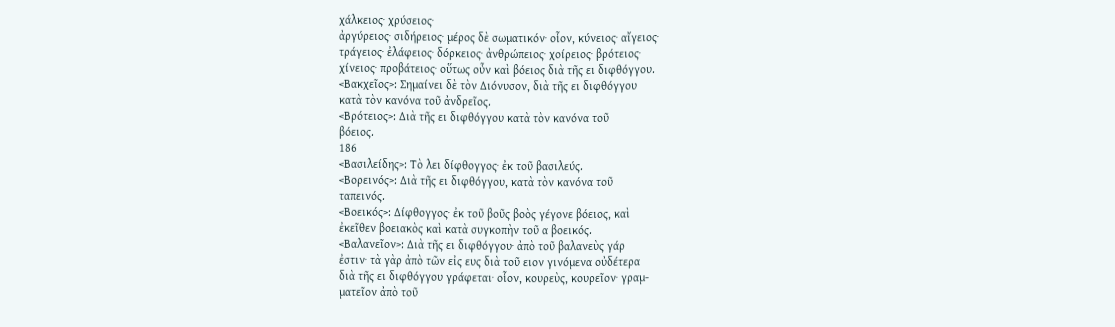χάλκειος· χρύσειος·
ἀργύρειος· σιδήρειος· μέρος δὲ σωματικόν· οἷον, κύνειος· αἴγειος·
τράγειος· ἐλάφειος· δόρκειος· ἀνθρώπειος· χοίρειος· βρότειος·
χίνειος· προβάτειος· οὕτως οὖν καὶ βόειος διὰ τῆς ει διφθόγγου.
<Βακχεῖος>: Σημαίνει δὲ τὸν Διόνυσον, διὰ τῆς ει διφθόγγου
κατὰ τὸν κανόνα τοῦ ἀνδρεῖος.
<Βρότειος>: Διὰ τῆς ει διφθόγγου κατὰ τὸν κανόνα τοῦ
βόειος.
186
<Βασιλείδης>: Τὸ λει δίφθογγος· ἐκ τοῦ βασιλεύς.
<Βορεινός>: Διὰ τῆς ει διφθόγγου, κατὰ τὸν κανόνα τοῦ
ταπεινός.
<Βοεικός>: Δίφθογγος· ἐκ τοῦ βοῦς βοὸς γέγονε βόειος, καὶ
ἐκεῖθεν βοειακὸς καὶ κατὰ συγκοπὴν τοῦ α βοεικός.
<Βαλανεῖον>: Διὰ τῆς ει διφθόγγου· ἀπὸ τοῦ βαλανεὺς γάρ
ἐστιν· τὰ γὰρ ἀπὸ τῶν εἰς ευς διὰ τοῦ ειον γινόμενα οὐδέτερα
διὰ τῆς ει διφθόγγου γράφεται· οἷον, κουρεὺς, κουρεῖον· γραμ-
ματεῖον ἀπὸ τοῦ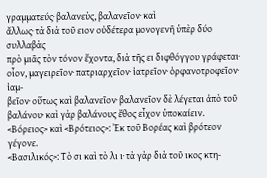γραμματεύς· βαλανεὺς, βαλανεῖον· καὶ
ἄλλως· τὰ διὰ τοῦ ειον οὐδέτερα μονογενῆ ὑπὲρ δύο συλλαβὰς
πρὸ μιᾶς τὸν τόνον ἔχοντα, διὰ τῆς ει διφθόγγου γράφεται·
οἷον, μαγειρεῖον· πατριαρχεῖον· ἰατρεῖον· ὀρφανοτροφεῖον· ἰαμ-
βεῖον· οὕτως καὶ βαλανεῖον· βαλανεῖον δὲ λέγεται ἀπὸ τοῦ
βαλάνου· καὶ γὰρ βαλάνους ἔθος εἶχον ὑποκαίειν.
<Βόρειος> καὶ <Βρότειος>: Ἐκ τοῦ Βορέας καὶ βρότεον
γέγονε.
<Βασιλικός>: Τὸ σι καὶ τὸ λι ι· τὰ γὰρ διὰ τοῦ ικος κτη-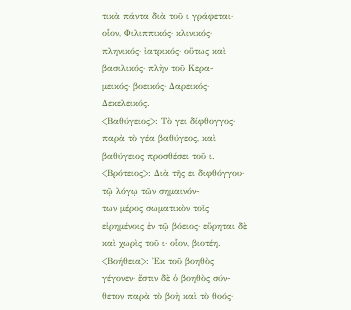τικὰ πάντα διὰ τοῦ ι γράφεται· οἷον, Φιλιππικός· κλινικός·
πληνικός· ἰατρικός· οὕτως καὶ βασιλικός· πλὴν τοῦ Κερα-
μεικός· βοεικός· Δαρεικός· Δεκελεικός.
<Βαθύγειος>: Τὸ γει δίφθογγος· παρὰ τὸ γέα βαθύγεος, καὶ
βαθύγειος προσθέσει τοῦ ι.
<Βρότειος>: Διὰ τῆς ει διφθόγγου· τῷ λόγῳ τῶν σημαινόν-
των μέρος σωματικὸν τοῖς εἰρημένοις ἐν τῷ βόειος· εὕρηται δὲ
καὶ χωρὶς τοῦ ι· οἷον, βιοτέη.
<Βοήθεια>: Ἐκ τοῦ βοηθὸς γέγονεν· ἔστιν δὲ ὁ βοηθὸς σύν-
θετον παρὰ τὸ βοὴ καὶ τὸ θοός·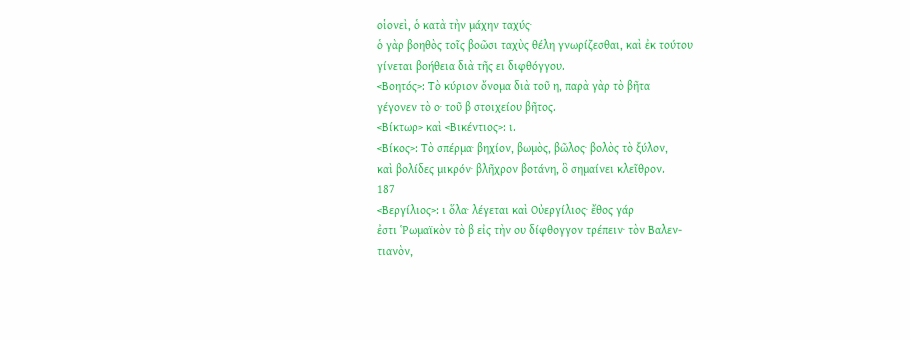οἱονεὶ, ὁ κατὰ τὴν μάχην ταχύς·
ὁ γὰρ βοηθὸς τοῖς βοῶσι ταχὺς θέλη γνωρίζεσθαι, καὶ ἐκ τούτου
γίνεται βοήθεια διὰ τῆς ει διφθόγγου.
<Βοητός>: Τὸ κύριον ὄνομα διὰ τοῦ η, παρὰ γὰρ τὸ βῆτα
γέγονεν τὸ ο· τοῦ β στοιχείου βῆτος.
<Βίκτωρ> καὶ <Βικέντιος>: ι.
<Βίκος>: Τὸ σπέρμα· βηχίον, βωμὸς, βῶλος· βολὸς τὸ ξύλον,
καὶ βολίδες μικρόν· βλῆχρον βοτάνη, ὃ σημαίνει κλεῖθρον.
187
<Βεργίλιος>: ι ὅλα· λέγεται καὶ Οὐεργίλιος· ἔθος γάρ
ἐστι Ῥωμαϊκὸν τὸ β εἰς τὴν ου δίφθογγον τρέπειν· τὸν Βαλεν-
τιανὸν,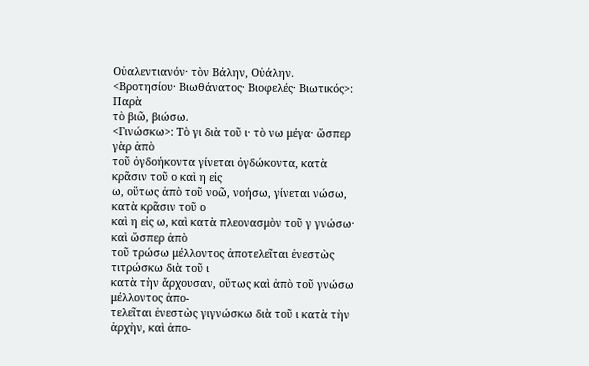Οὐαλεντιανόν· τὸν Βάλην, Οὐάλην.
<Βροτησίου· Βιωθάνατος· Βιοφελές· Βιωτικός>: Παρὰ
τὸ βιῶ, βιώσω.
<Γινώσκω>: Τὸ γι διὰ τοῦ ι· τὸ νω μέγα· ὥσπερ γὰρ ἀπὸ
τοῦ ὀγδοήκοντα γίνεται ὀγδώκοντα, κατὰ κρᾶσιν τοῦ ο καὶ η εἰς
ω, οὕτως ἀπὸ τοῦ νοῶ, νοήσω, γίνεται νώσω, κατὰ κρᾶσιν τοῦ ο
καὶ η εἰς ω, καὶ κατὰ πλεονασμὸν τοῦ γ γνώσω· καὶ ὥσπερ ἀπὸ
τοῦ τρώσω μέλλοντος ἀποτελεῖται ἐνεστὼς τιτρώσκω διὰ τοῦ ι
κατὰ τὴν ἄρχουσαν, οὕτως καὶ ἀπὸ τοῦ γνώσω μέλλοντος ἀπο-
τελεῖται ἐνεστὼς γιγνώσκω διὰ τοῦ ι κατὰ τὴν ἀρχὴν, καὶ ἀπο-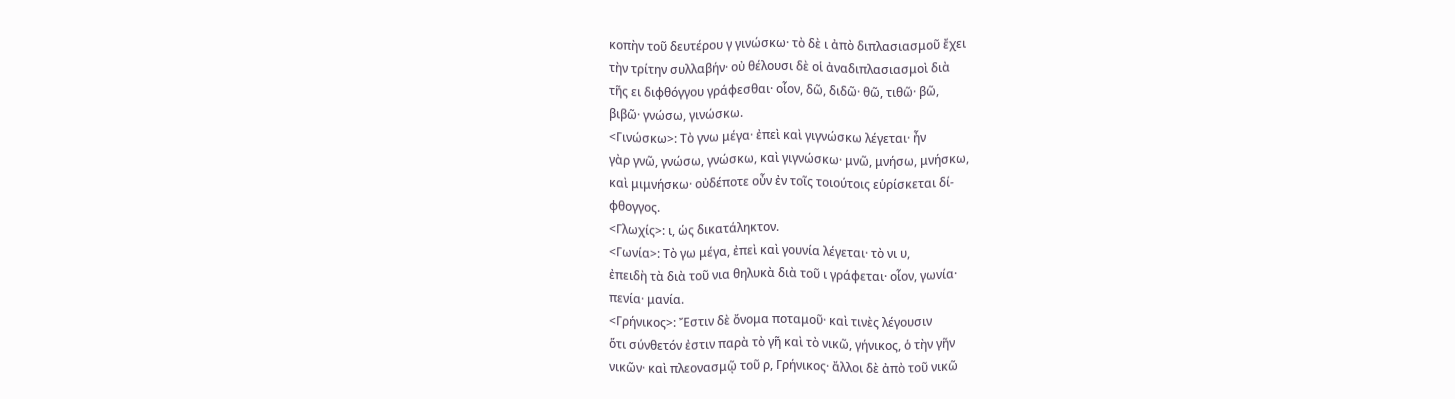κοπὴν τοῦ δευτέρου γ γινώσκω· τὸ δὲ ι ἀπὸ διπλασιασμοῦ ἔχει
τὴν τρίτην συλλαβήν· οὐ θέλουσι δὲ οἱ ἀναδιπλασιασμοὶ διὰ
τῆς ει διφθόγγου γράφεσθαι· οἷον, δῶ, διδῶ· θῶ, τιθῶ· βῶ,
βιβῶ· γνώσω, γινώσκω.
<Γινώσκω>: Τὸ γνω μέγα· ἐπεὶ καὶ γιγνώσκω λέγεται· ἦν
γὰρ γνῶ, γνώσω, γνώσκω, καὶ γιγνώσκω· μνῶ, μνήσω, μνήσκω,
καὶ μιμνήσκω· οὐδέποτε οὖν ἐν τοῖς τοιούτοις εὑρίσκεται δί-
φθογγος.
<Γλωχίς>: ι, ὡς δικατάληκτον.
<Γωνία>: Τὸ γω μέγα, ἐπεὶ καὶ γουνία λέγεται· τὸ νι υ,
ἐπειδὴ τὰ διὰ τοῦ νια θηλυκὰ διὰ τοῦ ι γράφεται· οἷον, γωνία·
πενία· μανία.
<Γρήνικος>: Ἔστιν δὲ ὄνομα ποταμοῦ· καὶ τινὲς λέγουσιν
ὅτι σύνθετόν ἐστιν παρὰ τὸ γῆ καὶ τὸ νικῶ, γήνικος, ὁ τὴν γῆν
νικῶν· καὶ πλεονασμῷ τοῦ ρ, Γρήνικος· ἄλλοι δὲ ἀπὸ τοῦ νικῶ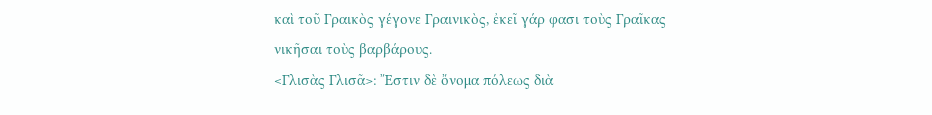καὶ τοῦ Γραικὸς γέγονε Γραινικὸς, ἐκεῖ γάρ φασι τοὺς Γραῖκας
νικῆσαι τοὺς βαρβάρους.
<Γλισὰς Γλισᾶ>: Ἔστιν δὲ ὄνομα πόλεως διὰ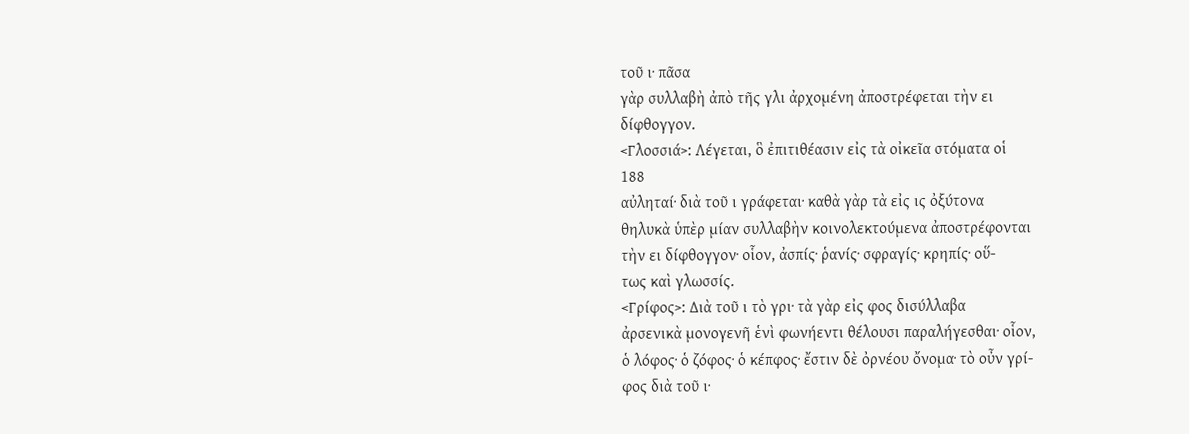τοῦ ι· πᾶσα
γὰρ συλλαβὴ ἀπὸ τῆς γλι ἀρχομένη ἀποστρέφεται τὴν ει
δίφθογγον.
<Γλοσσιά>: Λέγεται, ὃ ἐπιτιθέασιν εἰς τὰ οἰκεῖα στόματα οἱ
188
αὐληταί· διὰ τοῦ ι γράφεται· καθὰ γὰρ τὰ εἰς ις ὀξύτονα
θηλυκὰ ὑπὲρ μίαν συλλαβὴν κοινολεκτούμενα ἀποστρέφονται
τὴν ει δίφθογγον· οἷον, ἀσπίς· ῥανίς· σφραγίς· κρηπίς· οὕ-
τως καὶ γλωσσίς.
<Γρίφος>: Διὰ τοῦ ι τὸ γρι· τὰ γὰρ εἰς φος δισύλλαβα
ἀρσενικὰ μονογενῆ ἑνὶ φωνήεντι θέλουσι παραλήγεσθαι· οἷον,
ὁ λόφος· ὁ ζόφος· ὁ κέπφος· ἔστιν δὲ ὀρνέου ὄνομα· τὸ οὖν γρί-
φος διὰ τοῦ ι·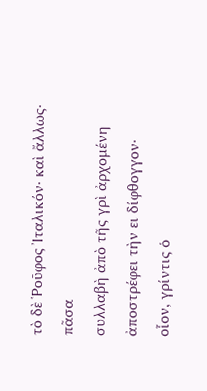τὸ δὲ Ῥοῦφος Ἰταλικόν· καὶ ἄλλως· πᾶσα
συλλαβὴ ἀπὸ τῆς γρὶ ἀρχομένη ἀποστρέφει τὴν ει δίφθογγον·
οἷον, γρίντις ὁ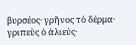βυρσέος· γρῆνος τὸ δέρμα· γριπεὺς ὁ ἁλιεύς·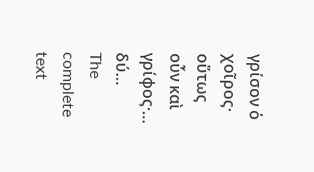γρίσον ὁ χοῖρος· οὕτως οὖν καὶ γρίφος·…
δύ…
The complete text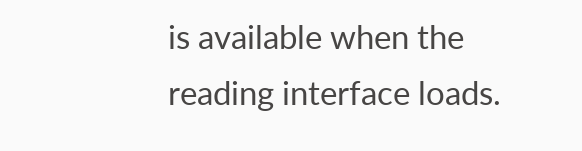is available when the reading interface loads.